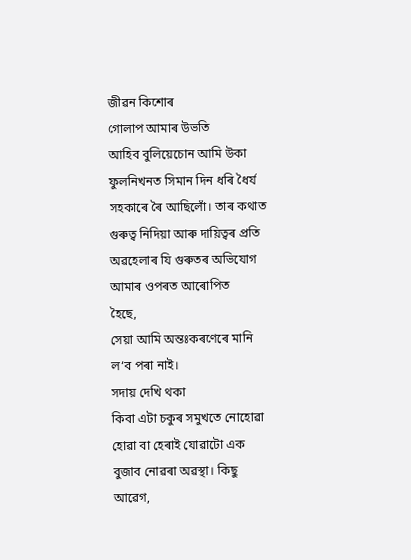জীৱন কিশোৰ
গোলাপ আমাৰ উভতি
আহিব বুলিয়েচোন আমি উকা ফুলনিখনত সিমান দিন ধৰি ধৈৰ্য সহকাৰে ৰৈ আছিলোঁ। তাৰ কথাত
গুৰুত্ব নিদিয়া আৰু দায়িত্বৰ প্ৰতি অৱহেলাৰ যি গুৰুতৰ অভিযোগ আমাৰ ওপৰত আৰোপিত
হৈছে,
সেয়া আমি অন্তঃকৰণেৰে মানি ল‘ব পৰা নাই।
সদায় দেখি থকা
কিবা এটা চকুৰ সমুখতে নোহোৱা হোৱা বা হেৰাই যোৱাটো এক বুজাব নোৱৰা অৱস্থা। কিছু
আৱেগ,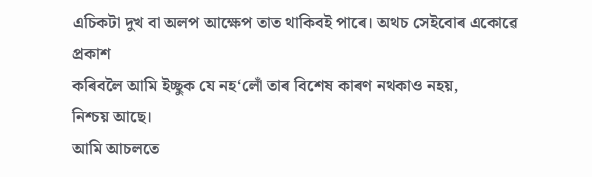এচিকটা দুখ বা অলপ আক্ষেপ তাত থাকিবই পাৰে। অথচ সেইবোৰ একোৱে প্ৰকাশ
কৰিবলৈ আমি ইচ্ছুক যে নহ‘লোঁ তাৰ বিশেষ কাৰণ নথকাও নহয়,
নিশ্চয় আছে।
আমি আচলতে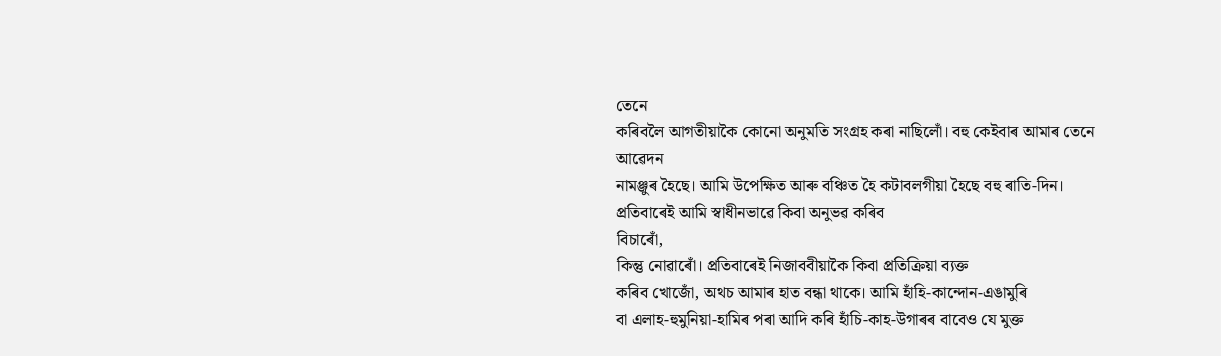তেনে
কৰিবলৈ আগতীয়াকৈ কোনো অনুমতি সংগ্ৰহ কৰা নাছিলোঁ। বহু কেইবাৰ আমাৰ তেনে আৱেদন
নামঞ্জুৰ হৈছে। আমি উপেক্ষিত আৰু বঞ্চিত হৈ কটাবলগীয়া হৈছে বহু ৰাতি-দিন। প্ৰতিবাৰেই আমি স্বাধীনভাৱে কিবা অনুভৱ কৰিব
বিচাৰোঁ,
কিন্তু নোৱাৰোঁ। প্ৰতিবাৰেই নিজাববীয়াকৈ কিবা প্ৰতিক্ৰিয়া ব্যক্ত
কৰিব খোজোঁ, অথচ আমাৰ হাত বন্ধা থাকে। আমি হাঁহি-কান্দোন-এঙামুৰি
বা এলাহ-হুমুনিয়া-হামিৰ পৰা আদি কৰি হাঁচি-কাহ-উগাৰৰ বাবেও যে মুক্ত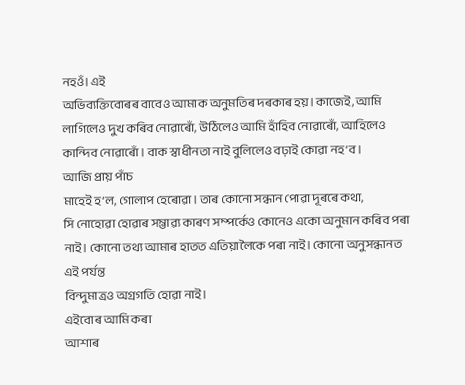নহওঁ। এই
অভিব্যক্তিবোৰৰ বাবেও আমাক অনুমতিৰ দৰকাৰ হয়। কাজেই, আমি
লাগিলেও দুখ কৰিব নোৱাৰোঁ, উঠিলেও আমি হাঁহিব নোৱাৰোঁ, আহিলেও কান্দিব নোৱাৰোঁ। বাক স্বাধীনতা নাই বুলিলেও বঢ়াই কোৱা নহ‘ব।
আজি প্ৰায় পাঁচ
মাহেই হ‘ল, গোলাপ হেৰোৱা। তাৰ কোনো সন্ধান পোৱা দূৰৰে কথা,
সি নোহোৱা হোৱাৰ সম্ভাৱ্য কাৰণ সম্পৰ্কেও কোনেও একো অনুমান কৰিব পৰা
নাই। কোনো তথ্য আমাৰ হাতত এতিয়ালৈকে পৰা নাই। কোনো অনুসন্ধানত এই পৰ্যন্ত
বিন্দুমাত্ৰও অগ্ৰগতি হোৱা নাই।
এইবোৰ আমি কৰা
আশাৰ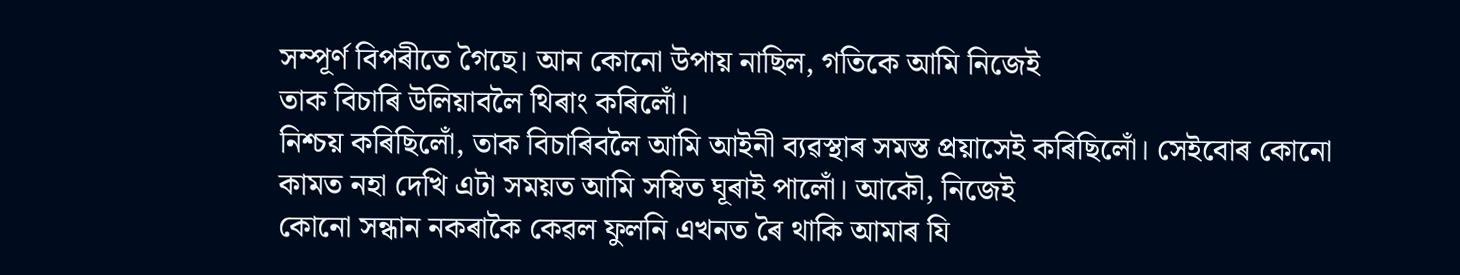সম্পূৰ্ণ বিপৰীতে গৈছে। আন কোনো উপায় নাছিল, গতিকে আমি নিজেই
তাক বিচাৰি উলিয়াবলৈ থিৰাং কৰিলোঁ।
নিশ্চয় কৰিছিলোঁ, তাক বিচাৰিবলৈ আমি আইনী ব্যৱস্থাৰ সমস্ত প্ৰয়াসেই কৰিছিলোঁ। সেইবোৰ কোনো
কামত নহা দেখি এটা সময়ত আমি সম্বিত ঘূৰাই পালোঁ। আকৌ, নিজেই
কোনো সন্ধান নকৰাকৈ কেৱল ফুলনি এখনত ৰৈ থাকি আমাৰ যি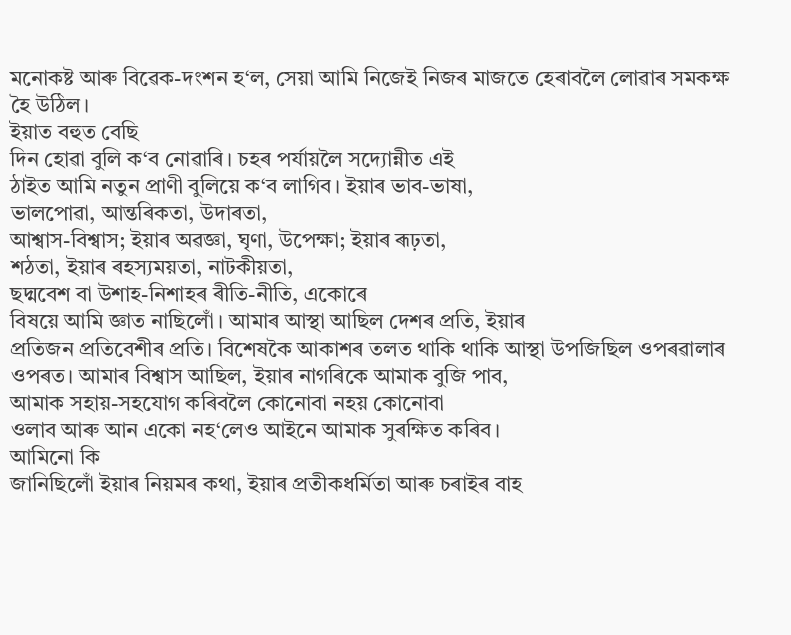মনোকষ্ট আৰু বিৱেক-দংশন হ‘ল, সেয়া আমি নিজেই নিজৰ মাজতে হেৰাবলৈ লোৱাৰ সমকক্ষ
হৈ উঠিল।
ইয়াত বহুত বেছি
দিন হোৱা বুলি ক‘ব নোৱাৰি। চহৰ পৰ্যায়লৈ সদ্যোন্নীত এই
ঠাইত আমি নতুন প্ৰাণী বুলিয়ে ক‘ব লাগিব। ইয়াৰ ভাব-ভাষা,
ভালপোৱা, আন্তৰিকতা, উদাৰতা,
আশ্বাস-বিশ্বাস; ইয়াৰ অৱজ্ঞা, ঘৃণা, উপেক্ষা; ইয়াৰ ৰূঢ়তা,
শঠতা, ইয়াৰ ৰহস্যময়তা, নাটকীয়তা,
ছদ্মবেশ বা উশাহ-নিশাহৰ ৰীতি-নীতি, একোৰে
বিষয়ে আমি জ্ঞাত নাছিলোঁ। আমাৰ আস্থা আছিল দেশৰ প্ৰতি, ইয়াৰ
প্ৰতিজন প্ৰতিবেশীৰ প্ৰতি। বিশেষকৈ আকাশৰ তলত থাকি থাকি আস্থা উপজিছিল ওপৰৱালাৰ
ওপৰত। আমাৰ বিশ্বাস আছিল, ইয়াৰ নাগৰিকে আমাক বুজি পাব,
আমাক সহায়-সহযোগ কৰিবলৈ কোনোবা নহয় কোনোবা
ওলাব আৰু আন একো নহ‘লেও আইনে আমাক সুৰক্ষিত কৰিব।
আমিনো কি
জানিছিলোঁ ইয়াৰ নিয়মৰ কথা, ইয়াৰ প্ৰতীকধৰ্মিতা আৰু চৰাইৰ বাহ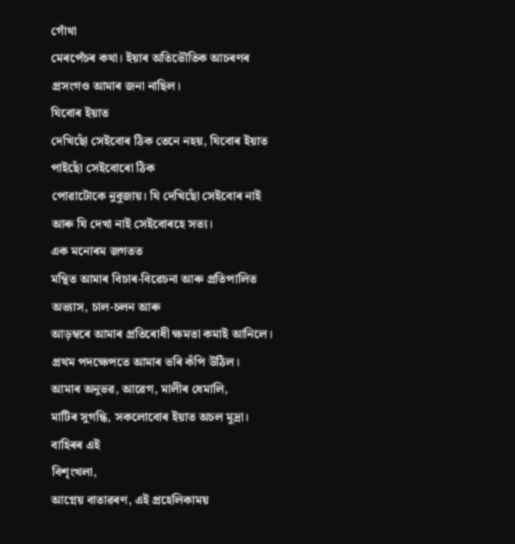গোঁথা
মেৰপেঁচৰ কথা। ইয়াৰ অতিভৌতিক আচৰণৰ প্ৰসংগও আমাৰ জনা নাছিল।
যিবোৰ ইয়াত
দেখিছোঁ সেইবোৰ ঠিক তেনে নহয়, যিবোৰ ইয়াত পাইছোঁ সেইবোৰো ঠিক
পোৱাটোকে নুবুজায়। যি দেখিছোঁ সেইবোৰ নাই আৰু যি দেখা নাই সেইবোৰহে সত্য।
এক মনোৰম জগতত
মন্থিত আমাৰ বিচাৰ-বিৱেচনা আৰু প্ৰতিপালিত অভ্যাস, চাল-চলন আৰু
আড়ম্বৰে আমাৰ প্ৰতিৰোধী ক্ষমতা কমাই আনিলে। প্ৰথম পদক্ষেপতে আমাৰ ভৰি কঁপি উঠিল।
আমাৰ অনুভৱ, আৱেগ, মালীৰ ধেমালি,
মাটিৰ সুগন্ধি, সকলোবোৰ ইয়াত অচল মুদ্ৰা।
বাহিৰৰ এই
বিশৃংখলা,
আগ্নেয় বাতাৱৰণ, এই প্ৰহেলিকাময়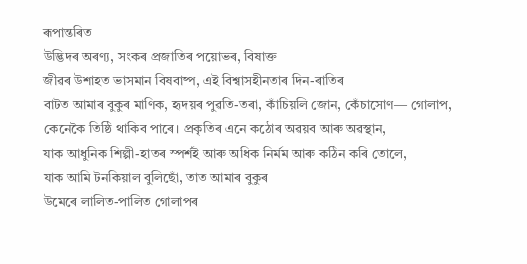ৰূপান্তৰিত
উদ্ভিদৰ অৰণ্য, সংকৰ প্ৰজাতিৰ পয়োভৰ, বিষাক্ত
জীৱৰ উশাহত ভাসমান বিষবাষ্প, এই বিশ্বাসহীনতাৰ দিন-ৰাতিৰ
বাটত আমাৰ বুকুৰ মাণিক, হৃদয়ৰ পুৱতি-তৰা, কাঁচিয়লি জোন, কেঁচাসোণ― গোলাপ,
কেনেকৈ তিষ্ঠি থাকিব পাৰে। প্ৰকৃতিৰ এনে কঠোৰ অৱয়ব আৰু অৱস্থান,
যাক আধুনিক শিল্পী-হাতৰ স্পৰ্শই আৰু অধিক নিৰ্মম আৰু কঠিন কৰি তোলে,
যাক আমি টনকিয়াল বুলিছোঁ, তাত আমাৰ বুকুৰ
উমেৰে লালিত-পালিত গোলাপৰ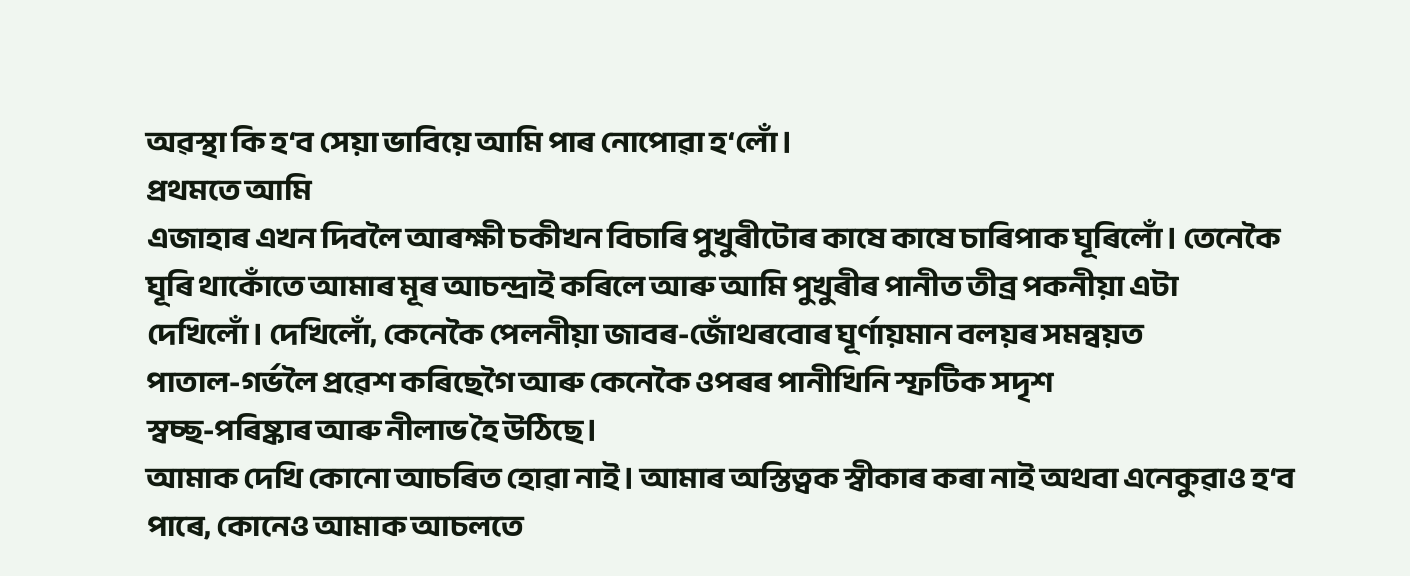অৱস্থা কি হ‘ব সেয়া ভাবিয়ে আমি পাৰ নোপোৱা হ‘লোঁ।
প্ৰথমতে আমি
এজাহাৰ এখন দিবলৈ আৰক্ষী চকীখন বিচাৰি পুখুৰীটোৰ কাষে কাষে চাৰিপাক ঘূৰিলোঁ। তেনেকৈ
ঘূৰি থাকোঁতে আমাৰ মূৰ আচন্দ্ৰাই কৰিলে আৰু আমি পুখুৰীৰ পানীত তীব্ৰ পকনীয়া এটা
দেখিলোঁ। দেখিলোঁ, কেনেকৈ পেলনীয়া জাবৰ-জোঁথৰবোৰ ঘূৰ্ণায়মান বলয়ৰ সমন্বয়ত
পাতাল-গৰ্ভলৈ প্ৰৱেশ কৰিছেগৈ আৰু কেনেকৈ ওপৰৰ পানীখিনি স্ফটিক সদৃশ
স্বচ্ছ-পৰিষ্কাৰ আৰু নীলাভ হৈ উঠিছে।
আমাক দেখি কোনো আচৰিত হোৱা নাই। আমাৰ অস্তিত্বক স্বীকাৰ কৰা নাই অথবা এনেকুৱাও হ‘ব
পাৰে, কোনেও আমাক আচলতে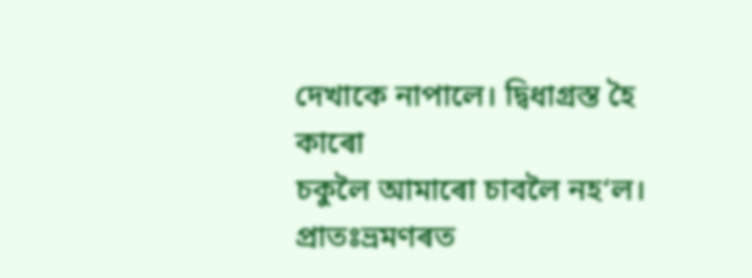দেখাকে নাপালে। দ্বিধাগ্ৰস্ত হৈ কাৰো
চকুলৈ আমাৰো চাবলৈ নহ‘ল। প্ৰাতঃভ্ৰমণৰত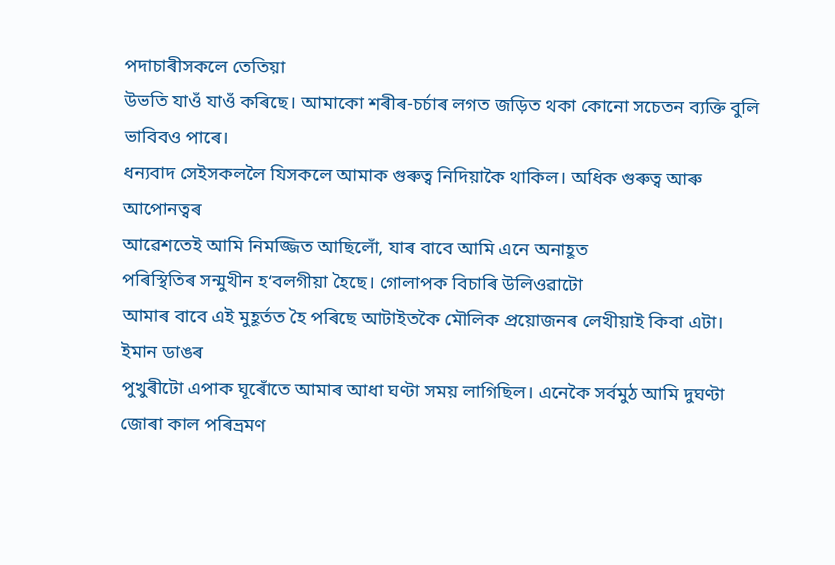পদাচাৰীসকলে তেতিয়া
উভতি যাওঁ যাওঁ কৰিছে। আমাকো শৰীৰ-চৰ্চাৰ লগত জড়িত থকা কোনো সচেতন ব্যক্তি বুলি
ভাবিবও পাৰে।
ধন্যবাদ সেইসকললৈ যিসকলে আমাক গুৰুত্ব নিদিয়াকৈ থাকিল। অধিক গুৰুত্ব আৰু আপোনত্বৰ
আৱেশতেই আমি নিমজ্জিত আছিলোঁ, যাৰ বাবে আমি এনে অনাহূত
পৰিস্থিতিৰ সন্মুখীন হ‘বলগীয়া হৈছে। গোলাপক বিচাৰি উলিওৱাটো
আমাৰ বাবে এই মুহূৰ্তত হৈ পৰিছে আটাইতকৈ মৌলিক প্ৰয়োজনৰ লেখীয়াই কিবা এটা।
ইমান ডাঙৰ
পুখুৰীটো এপাক ঘূৰোঁতে আমাৰ আধা ঘণ্টা সময় লাগিছিল। এনেকৈ সৰ্বমুঠ আমি দুঘণ্টা
জোৰা কাল পৰিভ্ৰমণ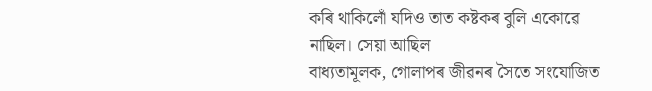কৰি থাকিলোঁ যদিও তাত কষ্টকৰ বুলি একোৱে নাছিল। সেয়া আছিল
বাধ্যতামূলক, গোলাপৰ জীৱনৰ সৈতে সংযোজিত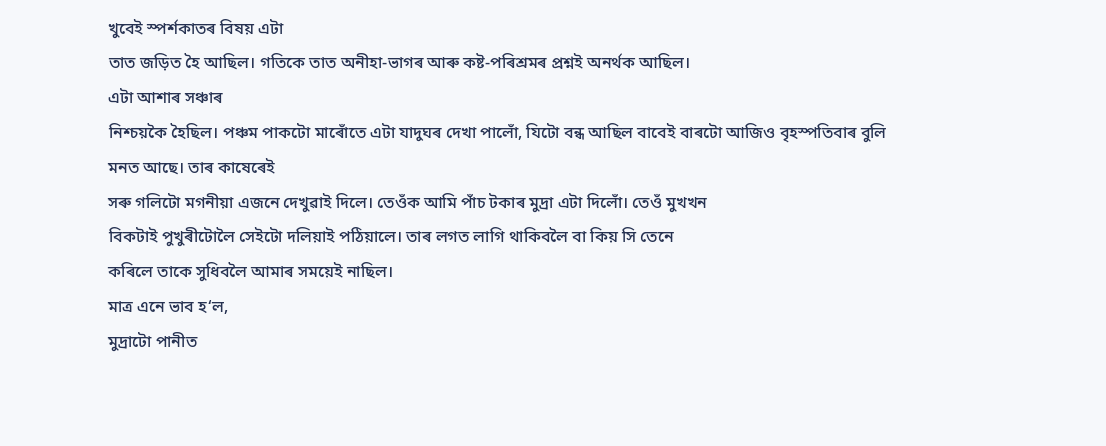খুবেই স্পৰ্শকাতৰ বিষয় এটা
তাত জড়িত হৈ আছিল। গতিকে তাত অনীহা-ভাগৰ আৰু কষ্ট-পৰিশ্ৰমৰ প্ৰশ্নই অনৰ্থক আছিল।
এটা আশাৰ সঞ্চাৰ
নিশ্চয়কৈ হৈছিল। পঞ্চম পাকটো মাৰোঁতে এটা যাদুঘৰ দেখা পালোঁ, যিটো বন্ধ আছিল বাবেই বাৰটো আজিও বৃহস্পতিবাৰ বুলি মনত আছে। তাৰ কাষেৰেই
সৰু গলিটো মগনীয়া এজনে দেখুৱাই দিলে। তেওঁক আমি পাঁচ টকাৰ মুদ্ৰা এটা দিলোঁ। তেওঁ মুখখন
বিকটাই পুখুৰীটোলৈ সেইটো দলিয়াই পঠিয়ালে। তাৰ লগত লাগি থাকিবলৈ বা কিয় সি তেনে
কৰিলে তাকে সুধিবলৈ আমাৰ সময়েই নাছিল।
মাত্ৰ এনে ভাব হ‘ল,
মুদ্ৰাটো পানীত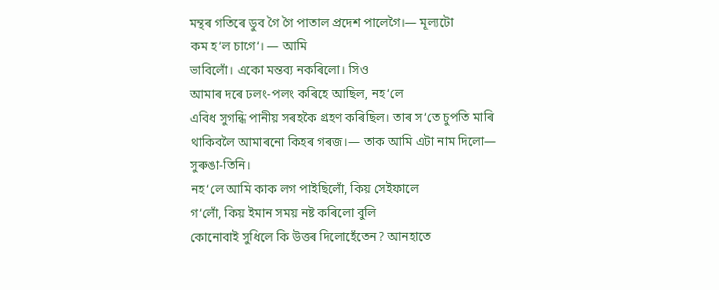মন্থৰ গতিৰে ডুব গৈ গৈ পাতাল প্ৰদেশ পালেগৈ।― মূল্যটো
কম হ‘ল চাগে‘। ― আমি
ভাবিলোঁ। একো মন্তব্য নকৰিলো। সিও
আমাৰ দৰে ঢলং-পলং কৰিহে আছিল, নহ‘লে
এবিধ সুগন্ধি পানীয় সৰহকৈ গ্ৰহণ কৰিছিল। তাৰ স‘তে চুপতি মাৰি
থাকিবলৈ আমাৰনো কিহৰ গৰজ।― তাক আমি এটা নাম দিলো― সুৰুঙা-তিনি।
নহ‘লে আমি কাক লগ পাইছিলোঁ, কিয় সেইফালে
গ‘লোঁ, কিয় ইমান সময় নষ্ট কৰিলো বুলি
কোনোবাই সুধিলে কি উত্তৰ দিলোহেঁতেন? আনহাতে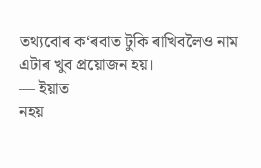তথ্যবোৰ ক‘ৰবাত টুকি ৰাখিবলৈও নাম এটাৰ খুব প্ৰয়োজন হয়।
― ইয়াত
নহয়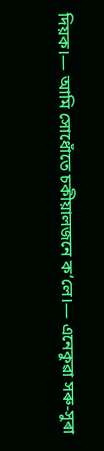দিয়ক।― আমি সোধোঁতে চকীয়ালজনে ক‘লে।― এনেকুৱা সৰু-সুৰা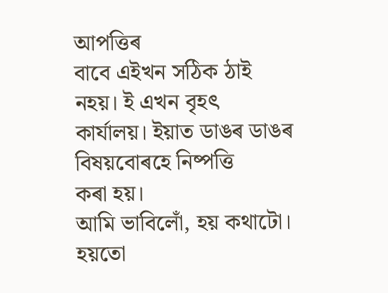আপত্তিৰ
বাবে এইখন সঠিক ঠাই নহয়। ই এখন বৃহৎ কাৰ্যালয়। ইয়াত ডাঙৰ ডাঙৰ বিষয়বোৰহে নিষ্পত্তি
কৰা হয়।
আমি ভাবিলোঁ, হয় কথাটো। হয়তো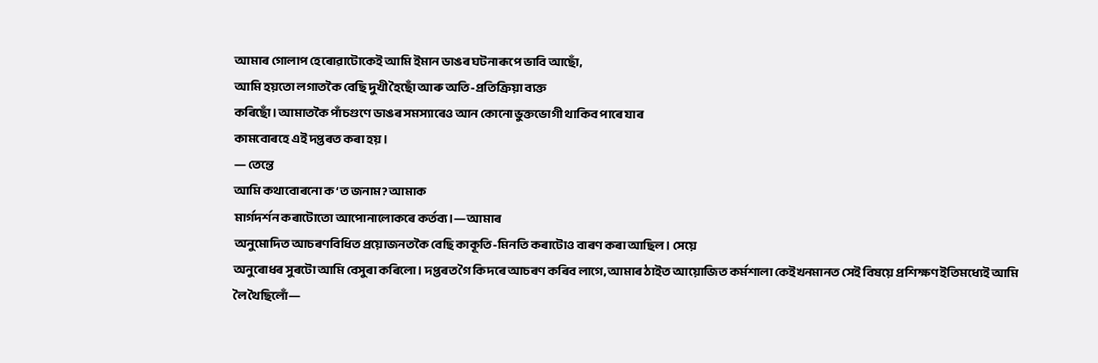আমাৰ গোলাপ হেৰোৱাটোকেই আমি ইমান ডাঙৰ ঘটনাৰূপে ভাবি আছোঁ,
আমি হয়তো লগাতকৈ বেছি দুখী হৈছোঁ আৰু অতি-প্ৰতিক্ৰিয়া ব্যক্ত
কৰিছোঁ। আমাতকৈ পাঁচগুণে ডাঙৰ সমস্যাৰেও আন কোনো ভুক্তভোগী থাকিব পাৰে যাৰ
কামবোৰহে এই দপ্তৰত কৰা হয়।
― তেন্তে
আমি কথাবোৰনো ক‘ত জনাম? আমাক
মাৰ্গদৰ্শন কৰাটোতো আপোনালোকৰে কৰ্তব্য।― আমাৰ
অনুমোদিত আচৰণবিধিত প্ৰয়োজনতকৈ বেছি কাকূতি-মিনতি কৰাটোও বাৰণ কৰা আছিল। সেয়ে
অনুৰোধৰ সুৰটো আমি বেসুৰা কৰিলো। দপ্তৰত গৈ কিদৰে আচৰণ কৰিব লাগে, আমাৰ ঠাইত আয়োজিত কৰ্মশালা কেইখনমানত সেই বিষয়ে প্ৰশিক্ষণ ইতিমধ্যেই আমি
লৈ থৈছিলোঁ―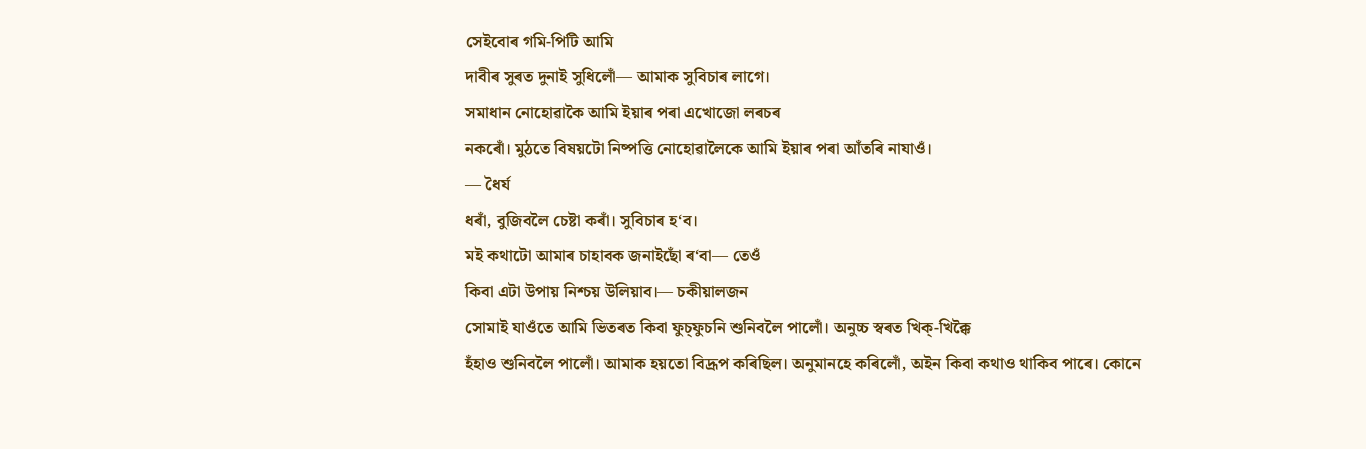সেইবোৰ গমি-পিটি আমি
দাবীৰ সুৰত দুনাই সুধিলোঁ― আমাক সুবিচাৰ লাগে।
সমাধান নোহোৱাকৈ আমি ইয়াৰ পৰা এখোজো লৰচৰ
নকৰোঁ। মুঠতে বিষয়টো নিষ্পত্তি নোহোৱালৈকে আমি ইয়াৰ পৰা আঁতৰি নাযাওঁ।
― ধৈৰ্য
ধৰাঁ, বুজিবলৈ চেষ্টা কৰাঁ। সুবিচাৰ হ‘ব।
মই কথাটো আমাৰ চাহাবক জনাইছোঁ ৰ‘বা― তেওঁ
কিবা এটা উপায় নিশ্চয় উলিয়াব।― চকীয়ালজন
সোমাই যাওঁতে আমি ভিতৰত কিবা ফুচ্ফুচনি শুনিবলৈ পালোঁ। অনুচ্চ স্বৰত খিক্-খিক্কৈ
হঁহাও শুনিবলৈ পালোঁ। আমাক হয়তো বিদ্ৰূপ কৰিছিল। অনুমানহে কৰিলোঁ, অইন কিবা কথাও থাকিব পাৰে। কোনে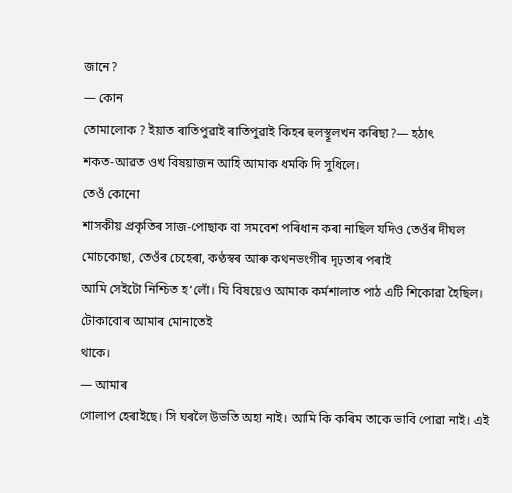জানে?
― কোন
তোমালোক ? ইয়াত ৰাতিপুৱাই ৰাতিপুৱাই কিহৰ হুলস্থূলখন কৰিছা?― হঠাৎ
শকত-আৱত ওখ বিষয়াজন আহি আমাক ধমকি দি সুধিলে।
তেওঁ কোনো
শাসকীয় প্ৰকৃতিৰ সাজ-পোছাক বা সমবেশ পৰিধান কৰা নাছিল যদিও তেওঁৰ দীঘল মোচকোছা, তেওঁৰ চেহেৰা, কণ্ঠস্বৰ আৰু কথনভংগীৰ দৃঢ়তাৰ পৰাই
আমি সেইটো নিশ্চিত হ‘লোঁ। যি বিষয়েও আমাক কৰ্মশালাত পাঠ এটি শিকোৱা হৈছিল। টোকাবোৰ আমাৰ মোনাতেই
থাকে।
― আমাৰ
গোলাপ হেৰাইছে। সি ঘৰলৈ উভতি অহা নাই। আমি কি কৰিম তাকে ভাবি পোৱা নাই। এই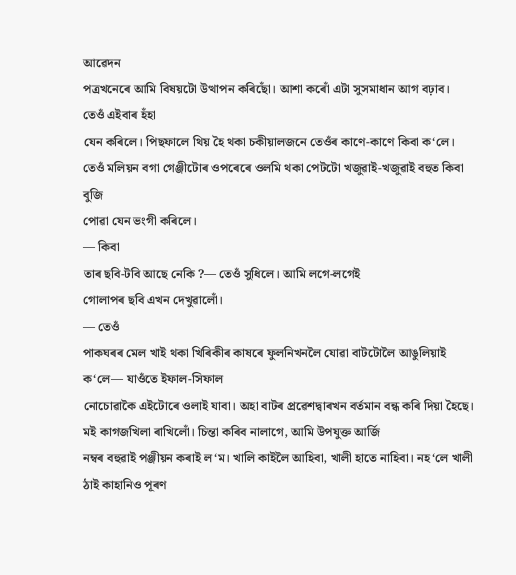আৱেদন
পত্ৰখনেৰে আমি বিষয়টো উত্থাপন কৰিছোঁ। আশা কৰোঁ এটা সুসমাধান আগ বঢ়াব।
তেওঁ এইবাৰ হঁহা
যেন কৰিলে। পিছফালে থিয় হৈ থকা চকীয়ালজনে তেওঁৰ কাণে-কাণে কিবা ক‘লে।
তেওঁ মলিয়ন বগা গেঞ্জীটোৰ ওপৰেৰে ওলমি থকা পেটটো খজুৱাই-খজুৱাই বহুত কিবা বুজি
পোৱা যেন ভংগী কৰিলে।
― কিবা
তাৰ ছবি-টবি আছে নেকি ?― তেওঁ সুধিলে। আমি লগে-লগেই
গোলাপৰ ছবি এখন দেখুৱালোঁ।
― তেওঁ
পাকঘৰৰ মেল খাই থকা খিৰিকীৰ কাষৰে ফুলনিখনলৈ যোৱা বাটটোলৈ আঙুলিয়াই ক‘লে― যাওঁতে ইফাল-সিফাল
নোচোৱাকৈ এইটোৰে ওলাই যাবা। অহা বাটৰ প্ৰৱেশদ্বাৰখন বৰ্তমান বন্ধ কৰি দিয়া হৈছে।
মই কাগজখিলা ৰাখিলোঁ। চিন্তা কৰিব নালাগে, আমি উপযুক্ত আৰ্জি
নম্বৰ বহুৱাই পঞ্জীয়ন কৰাই ল‘ম। খালি কাইলৈ আহিবা, খালী হাতে নাহিবা। নহ‘লে খালী ঠাই কাহানিও পূৰণ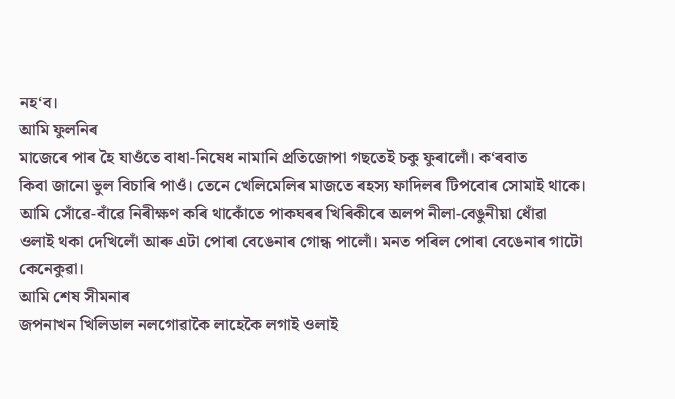নহ‘ব।
আমি ফুলনিৰ
মাজেৰে পাৰ হৈ যাওঁতে বাধা-নিষেধ নামানি প্ৰতিজোপা গছতেই চকু ফুৰালোঁ। ক‘ৰবাত
কিবা জানো ভুল বিচাৰি পাওঁ। তেনে খেলিমেলিৰ মাজতে ৰহস্য ফাদিলৰ টিপবোৰ সোমাই থাকে।
আমি সোঁৱে-বাঁৱে নিৰীক্ষণ কৰি থাকোঁতে পাকঘৰৰ খিৰিকীৰে অলপ নীলা-বেঙুনীয়া ধোঁৱা
ওলাই থকা দেখিলোঁ আৰু এটা পোৰা বেঙেনাৰ গোন্ধ পালোঁ। মনত পৰিল পোৰা বেঙেনাৰ গাটো
কেনেকুৱা।
আমি শেষ সীমনাৰ
জপনাখন খিলিডাল নলগোৱাকৈ লাহেকৈ লগাই ওলাই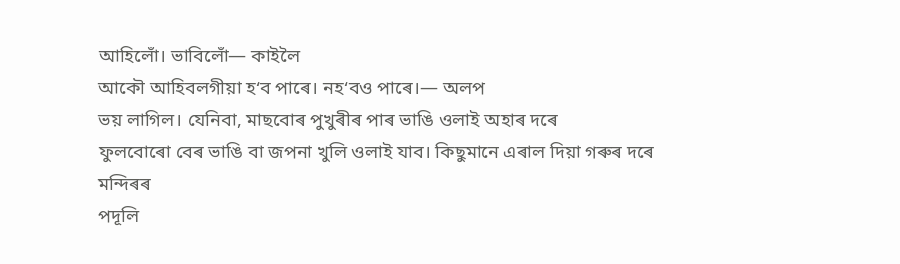আহিলোঁ। ভাবিলোঁ― কাইলৈ
আকৌ আহিবলগীয়া হ‘ব পাৰে। নহ‘বও পাৰে।― অলপ
ভয় লাগিল। যেনিবা, মাছবোৰ পুখুৰীৰ পাৰ ভাঙি ওলাই অহাৰ দৰে
ফুলবোৰো বেৰ ভাঙি বা জপনা খুলি ওলাই যাব। কিছুমানে এৰাল দিয়া গৰুৰ দৰে মন্দিৰৰ
পদূলি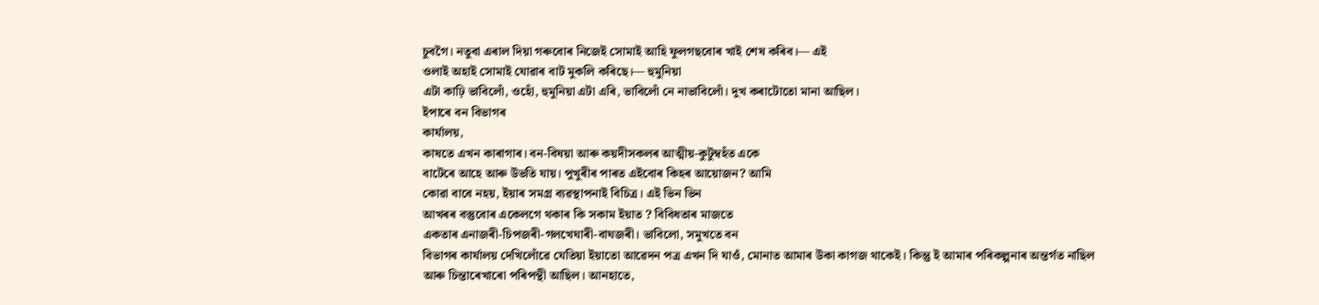চুবগৈ। নতুবা এৰাল দিয়া গৰুবোৰ নিজেই সোমাই আহি ফুলগছবোৰ খাই শেষ কৰিব।― এই
ওলাই অহাই সোমাই যোৱাৰ বাট মুকলি কৰিছে।― হুমুনিয়া
এটা কাঢ়ি ভাবিলোঁ, ওহোঁ, হুমুনিয়া এটা এৰি, ভাবিলোঁ নে নাভাবিলোঁ। দুখ কৰাটোতো মানা আছিল।
ইপাৰে বন বিভাগৰ
কাৰ্যালয়,
কাষতে এখন কাৰাগাৰ। বন-বিষয়া আৰু কয়দীসকলৰ আত্মীয়-কুটুম্বহঁত একে
বাটেৰে আহে আৰু উভতি যায়। পুখুৰীৰ পাৰত এইবোৰ কিহৰ আয়োজন? আমি
কোৱা বাবে নহয়, ইয়াৰ সমগ্ৰ ব্যৱস্থাপনাই বিচিত্ৰ। এই ভিন ভিন
আখৰৰ বস্তুবোৰ একেলগে থকাৰ কি সকাম ইয়াত ? বিবিধতাৰ মাজতে
একতাৰ এনাজৰী-চিপজৰী-গলখেঘাৰী-বাঘজৰী। ভাবিলো, সমুখতে বন
বিভাগৰ কাৰ্যালয় দেখিলোঁৱে যেতিয়া ইয়াতো আৱেদন পত্ৰ এখন দি যাওঁ, মোনাত আমাৰ উকা কাগজ থাকেই। কিন্তু ই আমাৰ পৰিকল্পনাৰ অন্তৰ্গত নাছিল
আৰু চিন্তাৰেখাৰো পৰিপন্থী আছিল। আনহাতে,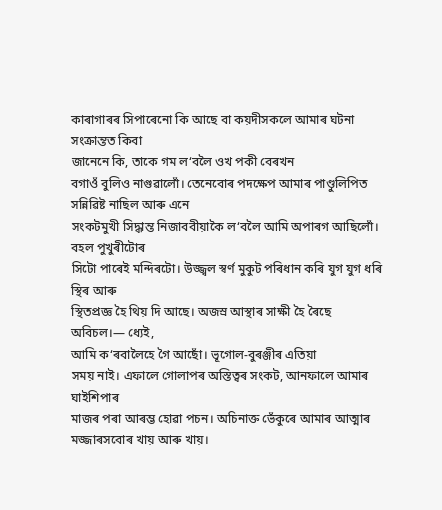কাৰাগাৰৰ সিপাৰেনো কি আছে বা কয়দীসকলে আমাৰ ঘটনা সংক্ৰান্তত কিবা
জানেনে কি, তাকে গম ল‘বলৈ ওখ পকী বেৰখন
বগাওঁ বুলিও নাগুৱালোঁ। তেনেবোৰ পদক্ষেপ আমাৰ পাণ্ডুলিপিত সন্নিৱিষ্ট নাছিল আৰু এনে
সংকটমুখী সিদ্ধান্ত নিজাববীয়াকৈ ল‘বলৈ আমি অপাৰগ আছিলোঁ।
বহল পুখুৰীটোৰ
সিটো পাৰেই মন্দিৰটো। উজ্জ্বল স্বৰ্ণ মুকুট পৰিধান কৰি যুগ যুগ ধৰি স্থিৰ আৰু
স্থিতপ্ৰজ্ঞ হৈ থিয় দি আছে। অজস্ৰ আস্থাৰ সাক্ষী হৈ ৰৈছে অবিচল।― ধ্যেই,
আমি ক‘ৰবালৈহে গৈ আছোঁ। ভূগোল-বুৰঞ্জীৰ এতিয়া
সময় নাই। এফালে গোলাপৰ অস্তিত্বৰ সংকট, আনফালে আমাৰ ঘাইশিপাৰ
মাজৰ পৰা আৰম্ভ হোৱা পচন। অচিনাক্ত ভেঁকুৰে আমাৰ আত্মাৰ মজ্জাৰসবোৰ খায় আৰু খায়।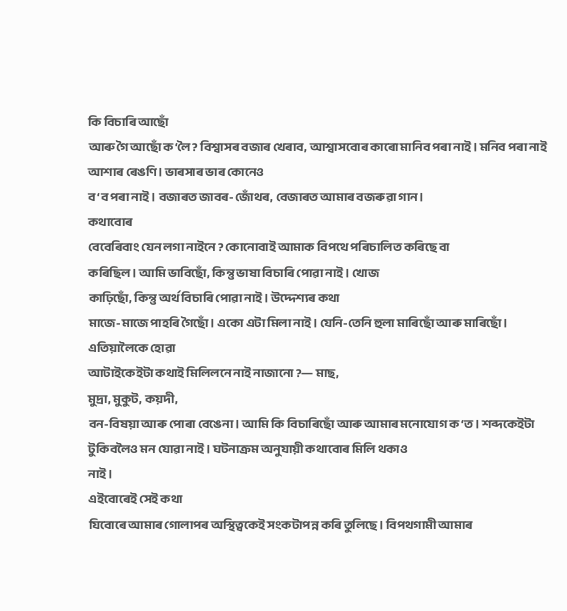কি বিচাৰি আছোঁ
আৰু গৈ আছোঁ ক‘লৈ ? বিশ্বাসৰ বজাৰ খেৰাব, আশ্বাসবোৰ কাৰো মানিব পৰা নাই। মনিব পৰা নাই আশাৰ ৰেঙণি। ভাৰসাৰ ভাৰ কোনেও
ব‘ব পৰা নাই। বজাৰত জাবৰ-জোঁথৰ, বেজাৰত আমাৰ বজৰুৱা গান।
কথাবোৰ
বেবেৰিবাং যেন লগা নাইনে ? কোনোবাই আমাক বিপথে পৰিচালিত কৰিছে বা
কৰিছিল। আমি ভাবিছোঁ, কিন্তু ভাষা বিচাৰি পোৱা নাই। খোজ
কাঢ়িছোঁ, কিন্তু অৰ্থ বিচাৰি পোৱা নাই। উদ্দেশ্যৰ কথা
মাজে-মাজে পাহৰি গৈছোঁ। একো এটা মিলা নাই। যেনি-তেনি হুলা মাৰিছোঁ আৰু মাৰিছোঁ।
এতিয়ালৈকে হোৱা
আটাইকেইটা কথাই মিলিলনে নাই নাজানো ?― মাছ,
মুদ্ৰা, মুকুট, কয়দী,
বন-বিষয়া আৰু পোৰা বেঙেনা। আমি কি বিচাৰিছোঁ আৰু আমাৰ মনোযোগ ক‘ত। শব্দকেইটা টুকিবলৈও মন যোৱা নাই। ঘটনাক্ৰম অনুযায়ী কথাবোৰ মিলি থকাও
নাই।
এইবোৰেই সেই কথা
যিবোৰে আমাৰ গোলাপৰ অস্থিত্বকেই সংকটাপন্ন কৰি তুলিছে। বিপথগামী আমাৰ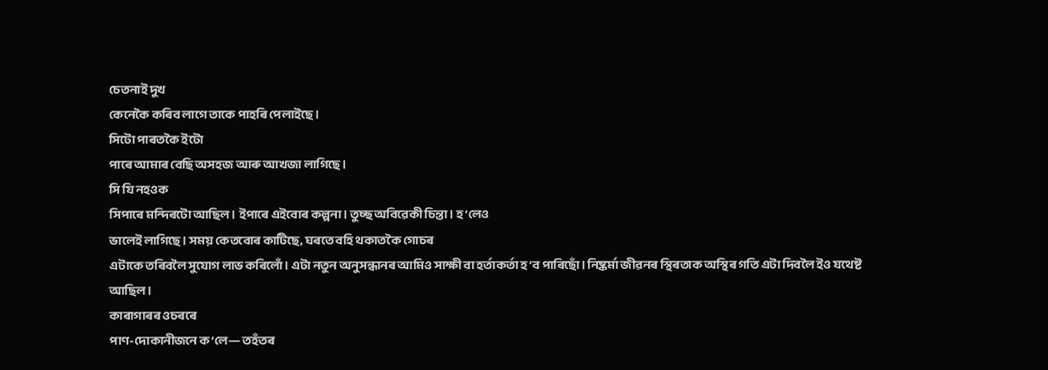চেতনাই দুখ
কেনেকৈ কৰিব লাগে তাকে পাহৰি পেলাইছে।
সিটো পাৰতকৈ ইটো
পাৰে আমাৰ বেছি অসহজ আৰু আখজা লাগিছে।
সি যি নহওক
সিপাৰে মন্দিৰটো আছিল। ইপাৰে এইবোৰ কল্পনা। তুচ্ছ অবিৱেকী চিন্তা। হ‘লেও
ভালেই লাগিছে। সময় কেতবোৰ কাটিছে, ঘৰতে বহি থকাতকৈ গোচৰ
এটাকে তৰিবলৈ সুযোগ লাভ কৰিলোঁ। এটা নতুন অনুসন্ধানৰ আমিও সাক্ষী বা হৰ্তাকৰ্তা হ‘ব পাৰিছোঁ। নিষ্কৰ্মা জীৱনৰ স্থিৰতাক অস্থিৰ গতি এটা দিবলৈ ইও যথেষ্ট
আছিল।
কাৰাগাৰৰ ওচৰৰে
পাণ-দোকানীজনে ক‘লে― তহঁতৰ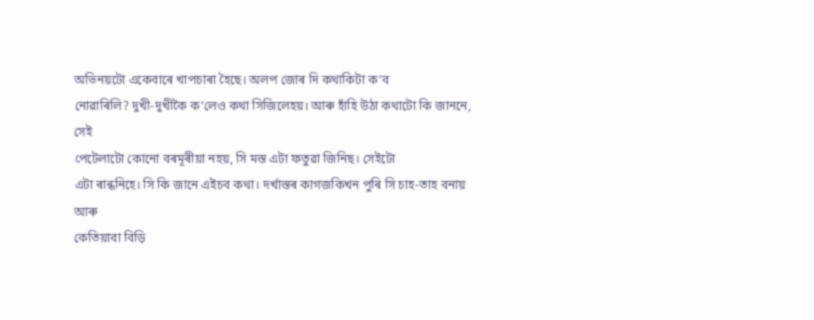অভিনয়টো একেবাৰে খাপচাৰা হৈছে। অলপ জোৰ দি কথাকিটা ক‘ব
নোৱাৰিলি? দুখী-দুখীকৈ ক‘লেও কথা সিজিলেহয়। আৰু হাঁহি উঠা কথাটো কি জাননে, সেই
পেটেলাটো কোনো বৰমূৰীয়া নহয়, সি মস্ত এটা ফতুৱা জিনিছ। সেইটো
এটা ৰান্ধনিহে। সি কি জানে এইচব কথা। দৰ্খাস্তৰ কাগজকিখন পুৰি সি চাহ-তাহ বনায় আৰু
কেতিয়াবা বিড়ি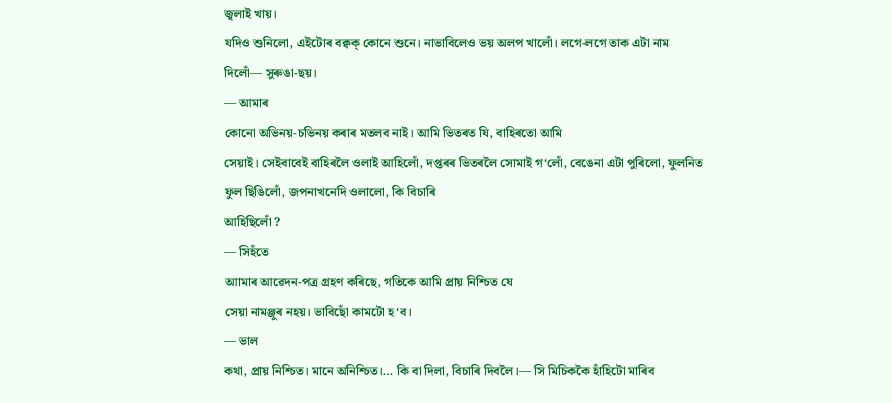জ্বলাই খায়।
যদিও শুনিলো, এইটোৰ বক্বক্ কোনে শুনে। নাভাবিলেও ভয় অলপ খালোঁ। লগে-লগে তাক এটা নাম
দিলোঁ― সুৰুঙা-ছয়।
― আমাৰ
কোনো অভিনয়-চভিনয় কৰাৰ মতলব নাই। আমি ভিতৰত যি, বাহিৰতো আমি
সেয়াই। সেইবাবেই বাহিৰলৈ ওলাই আহিলোঁ, দপ্তৰৰ ভিতৰলৈ সোমাই গ‘লোঁ, বেঙেনা এটা পুৰিলো, ফুলনিত
ফুল ছিঙিলোঁ, জপনাখনেদি ওলালো, কি বিচাৰি
আহিছিলোঁ ?
― সিহঁতে
আামাৰ আৱেদন-পত্ৰ গ্ৰহণ কৰিছে, গতিকে আমি প্ৰায় নিশ্চিত যে
সেয়া নামঞ্জুৰ নহয়। ভাবিছোঁ কামটো হ‘ব।
― ভাল
কথা, প্ৰায় নিশ্চিত। মানে অনিশ্চিত।… কি বা দিলা, বিচাৰি দিবলৈ।― সি মিচিককৈ হাঁহিটো মাৰিব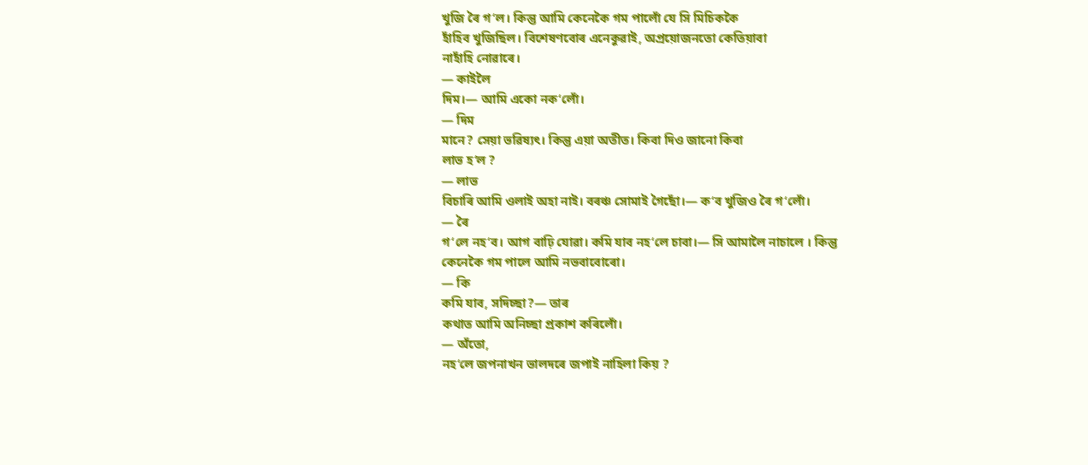খুজি ৰৈ গ‘ল। কিন্তু আমি কেনেকৈ গম পালোঁ যে সি মিচিককৈ
হাঁহিব খুজিছিল। বিশেষণবোৰ এনেকুৱাই, অপ্ৰয়োজনতো কেতিয়াবা
নাহাঁহি নোৱাৰে।
― কাইলৈ
দিম।― আমি একো নক‘লোঁ।
― দিম
মানে? সেয়া ভৱিষ্যৎ। কিন্তু এয়া অতীত। কিবা দিও জানো কিবা
লাভ হ‘ল ?
― লাভ
বিচাৰি আমি ওলাই অহা নাই। বৰঞ্চ সোমাই গৈছোঁ।― ক‘ব খুজিও ৰৈ গ‘লোঁ।
― ৰৈ
গ‘লে নহ‘ব। আগ বাঢ়ি যোৱা। কমি যাব নহ‘লে চাবা।― সি আমালৈ নাচালে । কিন্তু
কেনেকৈ গম পালে আমি নভবাবোৰো।
― কি
কমি যাব, সদিচ্ছা?― তাৰ
কথাত আমি অনিচ্ছা প্ৰকাশ কৰিলোঁ।
― অঁতো,
নহ‘লে জপনাখন ভালদৰে জপাই নাহিলা কিয় ?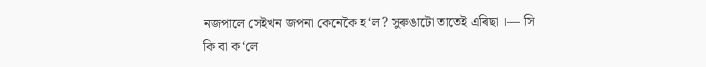নজপালে সেইখন জপনা কেনেকৈ হ‘ল? সুৰুঙাটো তাতেই এৰিছা ।― সি
কি বা ক‘লে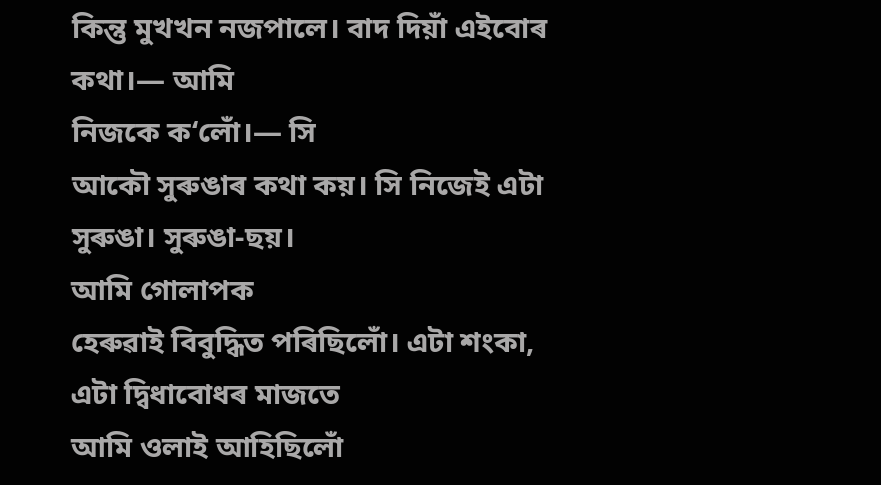কিন্তু মুখখন নজপালে। বাদ দিয়াঁ এইবোৰ কথা।― আমি
নিজকে ক‘লোঁ।― সি
আকৌ সুৰুঙাৰ কথা কয়। সি নিজেই এটা সুৰুঙা। সুৰুঙা-ছয়।
আমি গোলাপক
হেৰুৱাই বিবুদ্ধিত পৰিছিলোঁ। এটা শংকা, এটা দ্বিধাবোধৰ মাজতে
আমি ওলাই আহিছিলোঁ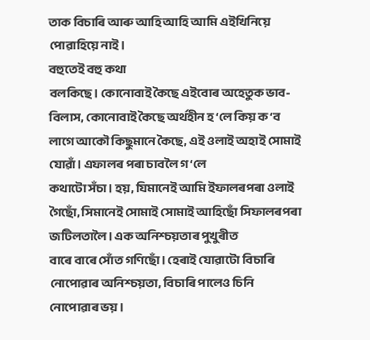তাক বিচাৰি আৰু আহি আহি আমি এইখিনিয়ে পোৱাহিয়ে নাই।
বহুতেই বহু কথা
বলকিছে। কোনোবাই কৈছে এইবোৰ অহেতুক ভাব-বিলাস, কোনোবাই কৈছে অৰ্থহীন হ‘লে কিয় ক‘ব লাগে আকৌ কিছুমানে কৈছে, এই ওলাই অহাই সোমাই যোৱাঁ। এফালৰ পৰা চাবলৈ গ‘লে
কথাটো সঁচা। হয়, যিমানেই আমি ইফালৰপৰা ওলাই গৈছোঁ, সিমানেই সোমাই সোমাই আহিছোঁ সিফালৰপৰা জটিলতালৈ। এক অনিশ্চয়তাৰ পুখুৰীত
বাৰে বাৰে সোঁত গণিছোঁ। হেৰাই যোৱাটো বিচাৰি নোপোৱাৰ অনিশ্চয়তা, বিচাৰি পালেও চিনি নোপোৱাৰ ভয়।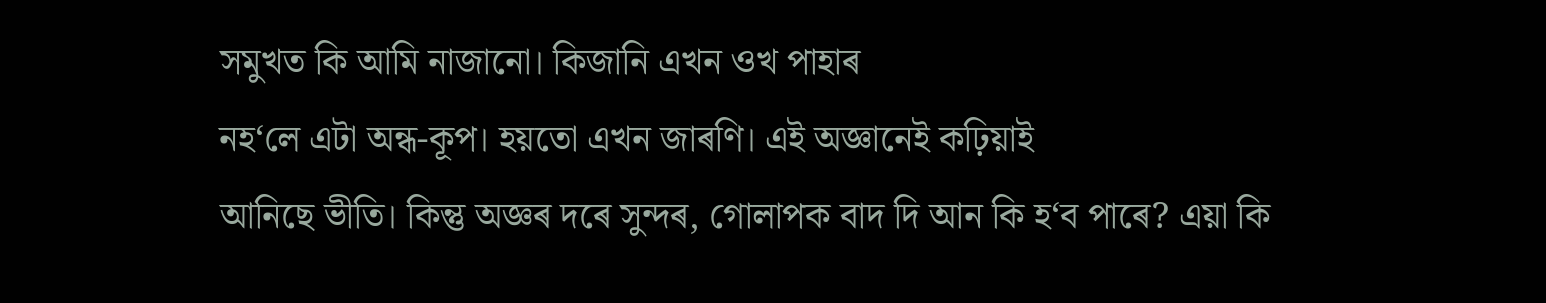সমুখত কি আমি নাজানো। কিজানি এখন ওখ পাহাৰ
নহ‘লে এটা অন্ধ-কূপ। হয়তো এখন জাৰণি। এই অজ্ঞানেই কঢ়িয়াই
আনিছে ভীতি। কিন্তু অজ্ঞৰ দৰে সুন্দৰ, গোলাপক বাদ দি আন কি হ‘ব পাৰে? এয়া কি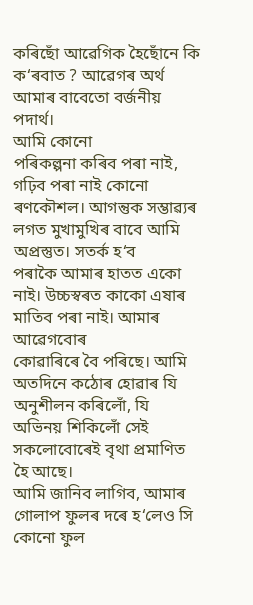কৰিছোঁ আৱেগিক হৈছোঁনে কি ক‘ৰবাত ? আৱেগৰ অৰ্থ আমাৰ বাবেতো বৰ্জনীয় পদাৰ্থ।
আমি কোনো
পৰিকল্পনা কৰিব পৰা নাই, গঢ়িব পৰা নাই কোনো ৰণকৌশল। আগন্তুক সম্ভাৱ্যৰ লগত মুখামুখিৰ বাবে আমি অপ্ৰস্তুত। সতৰ্ক হ‘ব
পৰাকৈ আমাৰ হাতত একো নাই। উচ্চস্বৰত কাকো এষাৰ মাতিব পৰা নাই। আমাৰ আৱেগবোৰ
কোৱাৰিৰে বৈ পৰিছে। আমি অতদিনে কঠোৰ হোৱাৰ যি অনুশীলন কৰিলোঁ, যি অভিনয় শিকিলোঁ সেই সকলোবোৰেই বৃথা প্ৰমাণিত হৈ আছে।
আমি জানিব লাগিব, আমাৰ গোলাপ ফুলৰ দৰে হ‘লেও সি কোনো ফুল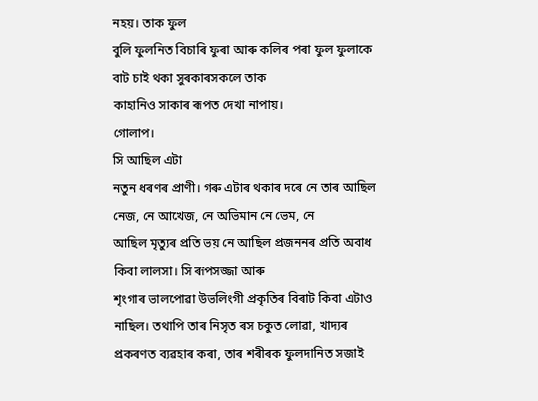নহয়। তাক ফুল
বুলি ফুলনিত বিচাৰি ফুৰা আৰু কলিৰ পৰা ফুল ফুলাকে বাট চাই থকা সুৰকাৰসকলে তাক
কাহানিও সাকাৰ ৰূপত দেখা নাপায়।
গোলাপ।
সি আছিল এটা
নতুন ধৰণৰ প্ৰাণী। গৰু এটাৰ থকাৰ দৰে নে তাৰ আছিল নেজ, নে আখেজ, নে অভিমান নে ভেম, নে
আছিল মৃত্যুৰ প্ৰতি ভয় নে আছিল প্ৰজননৰ প্ৰতি অবাধ কিবা লালসা। সি ৰূপসজ্জা আৰু
শৃংগাৰ ভালপোৱা উভলিংগী প্ৰকৃতিৰ বিৰাট কিবা এটাও নাছিল। তথাপি তাৰ নিসৃত ৰস চকুত লোৱা, খাদ্যৰ
প্ৰকৰণত ব্যৱহাৰ কৰা, তাৰ শৰীৰক ফুলদানিত সজাই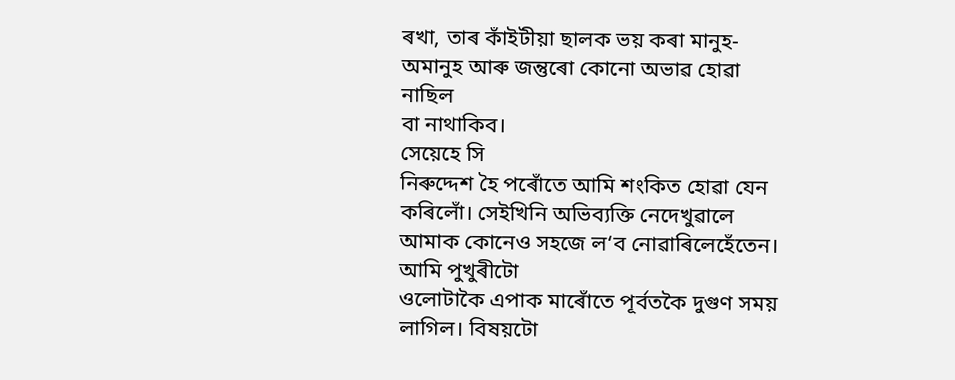ৰখা, তাৰ কাঁইটীয়া ছালক ভয় কৰা মানুহ-অমানুহ আৰু জন্তুৰো কোনো অভাৱ হোৱা নাছিল
বা নাথাকিব।
সেয়েহে সি
নিৰুদ্দেশ হৈ পৰোঁতে আমি শংকিত হোৱা যেন কৰিলোঁ। সেইখিনি অভিব্যক্তি নেদেখুৱালে
আমাক কোনেও সহজে ল‘ব নোৱাৰিলেহেঁতেন।
আমি পুখুৰীটো
ওলোটাকৈ এপাক মাৰোঁতে পূৰ্বতকৈ দুগুণ সময় লাগিল। বিষয়টো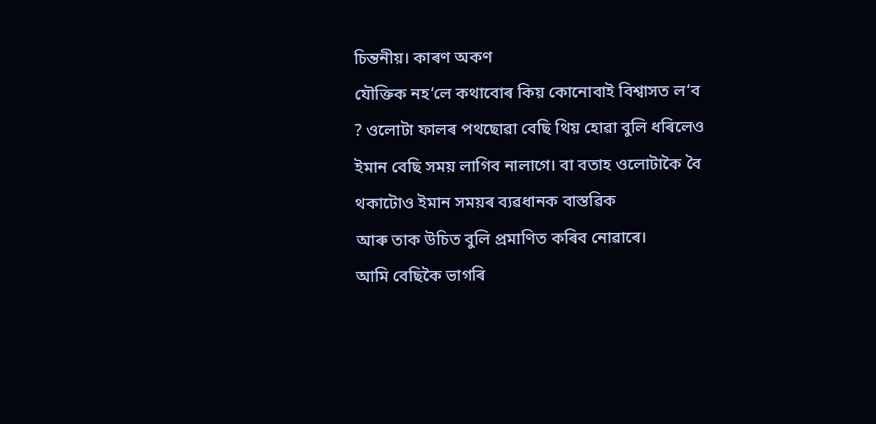চিন্তনীয়। কাৰণ অকণ
যৌক্তিক নহ‘লে কথাবোৰ কিয় কোনোবাই বিশ্বাসত ল‘ব ? ওলোটা ফালৰ পথছোৱা বেছি থিয় হোৱা বুলি ধৰিলেও
ইমান বেছি সময় লাগিব নালাগে। বা বতাহ ওলোটাকৈ বৈ থকাটোও ইমান সময়ৰ ব্যৱধানক বাস্তৱিক
আৰু তাক উচিত বুলি প্ৰমাণিত কৰিব নোৱাৰে।
আমি বেছিকৈ ভাগৰি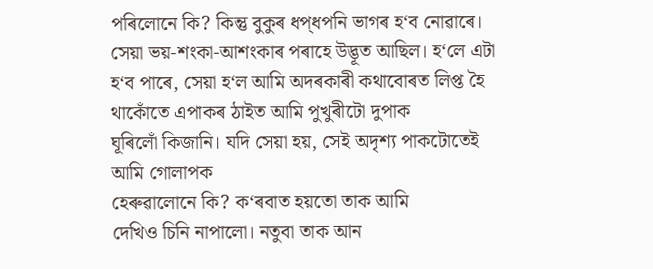পৰিলোনে কি? কিন্তু বুকুৰ ধপ্ধপনি ভাগৰ হ‘ব নোৱাৰে। সেয়া ভয়-শংকা-আশংকাৰ পৰাহে উদ্ভূত আছিল। হ‘লে এটা হ‘ব পাৰে, সেয়া হ‘ল আমি অদৰকাৰী কথাবোৰত লিপ্ত হৈ থাকোঁতে এপাকৰ ঠাইত আমি পুখুৰীটো দুপাক
ঘূৰিলোঁ কিজানি। যদি সেয়া হয়, সেই অদৃশ্য পাকটোতেই আমি গোলাপক
হেৰুৱালোনে কি? ক‘ৰবাত হয়তো তাক আমি
দেখিও চিনি নাপালো। নতুবা তাক আন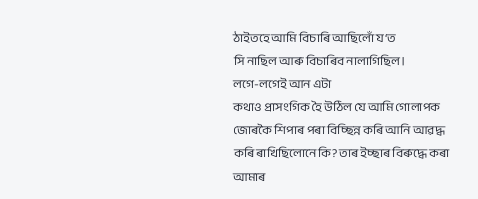ঠাইতহে আমি বিচাৰি আছিলোঁ য‘ত
সি নাছিল আৰু বিচাৰিব নালাগিছিল।
লগে-লগেই আন এটা
কথাও প্ৰাসংগিক হৈ উঠিল যে আমি গোলাপক জোৰকৈ শিপাৰ পৰা বিচ্ছিন্ন কৰি আনি আৱদ্ধ
কৰি ৰাখিছিলোনে কি? তাৰ ইচ্ছাৰ বিৰুদ্ধে কৰা আমাৰ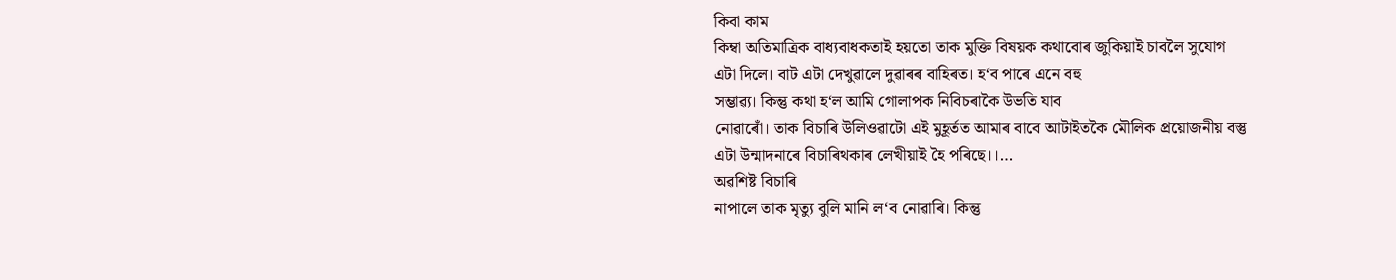কিবা কাম
কিম্বা অতিমাত্ৰিক বাধ্যবাধকতাই হয়তো তাক মুক্তি বিষয়ক কথাবোৰ জুকিয়াই চাবলৈ সুযোগ
এটা দিলে। বাট এটা দেখুৱালে দুৱাৰৰ বাহিৰত। হ‘ব পাৰে এনে বহু
সম্ভাৱ্য। কিন্তু কথা হ‘ল আমি গোলাপক নিবিচৰাকৈ উভতি যাব
নোৱাৰোঁ। তাক বিচাৰি উলিওৱাটো এই মুহূৰ্তত আমাৰ বাবে আটাইতকৈ মৌলিক প্ৰয়োজনীয় বস্তু
এটা উন্মাদনাৰে বিচাৰিথকাৰ লেখীয়াই হৈ পৰিছে।।…
অৱশিষ্ট বিচাৰি
নাপালে তাক মৃত্যু বুলি মানি ল‘ব নোৱাৰি। কিন্তু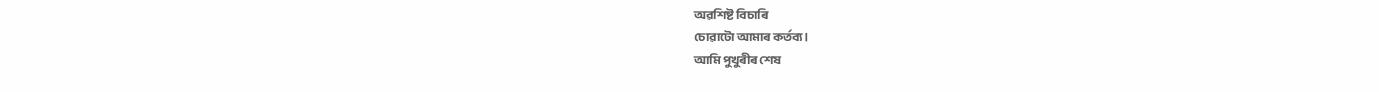অৱশিষ্ট বিচাৰি
চোৱাটো আমাৰ কৰ্তব্য।
আমি পুখুৰীৰ শেষ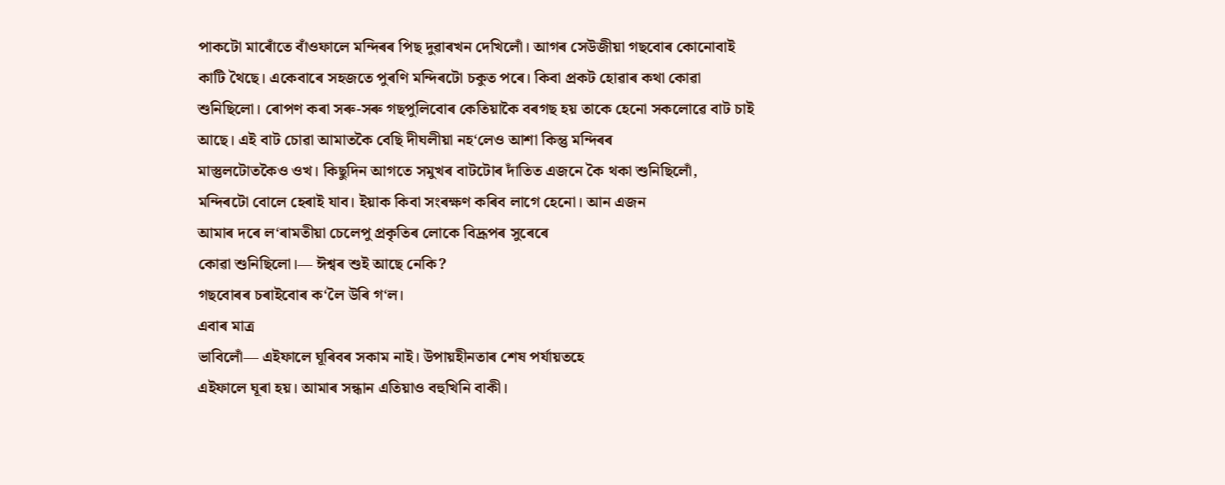পাকটো মাৰোঁতে বাঁওফালে মন্দিৰৰ পিছ দুৱাৰখন দেখিলোঁ। আগৰ সেউজীয়া গছবোৰ কোনোবাই
কাটি থৈছে। একেবাৰে সহজতে পুৰণি মন্দিৰটো চকুত পৰে। কিবা প্ৰকট হোৱাৰ কথা কোৱা
শুনিছিলো। ৰোপণ কৰা সৰু-সৰু গছপুলিবোৰ কেতিয়াকৈ বৰগছ হয় তাকে হেনো সকলোৱে বাট চাই
আছে। এই বাট চোৱা আমাতকৈ বেছি দীঘলীয়া নহ‘লেও আশা কিন্তু মন্দিৰৰ
মাস্তুলটোতকৈও ওখ। কিছুদিন আগতে সমুখৰ বাটটোৰ দাঁতিত এজনে কৈ থকা শুনিছিলোঁ,
মন্দিৰটো বোলে হেৰাই যাব। ইয়াক কিবা সংৰক্ষণ কৰিব লাগে হেনো। আন এজন
আমাৰ দৰে ল‘ৰামতীয়া চেলেপু প্ৰকৃতিৰ লোকে বিদ্ৰূপৰ সুৰেৰে
কোৱা শুনিছিলো।― ঈশ্বৰ শুই আছে নেকি?
গছবোৰৰ চৰাইবোৰ ক‘লৈ উৰি গ‘ল।
এবাৰ মাত্ৰ
ভাবিলোঁ― এইফালে ঘূৰিবৰ সকাম নাই। উপায়হীনতাৰ শেষ পৰ্যায়তহে
এইফালে ঘূৰা হয়। আমাৰ সন্ধান এতিয়াও বহুখিনি বাকী।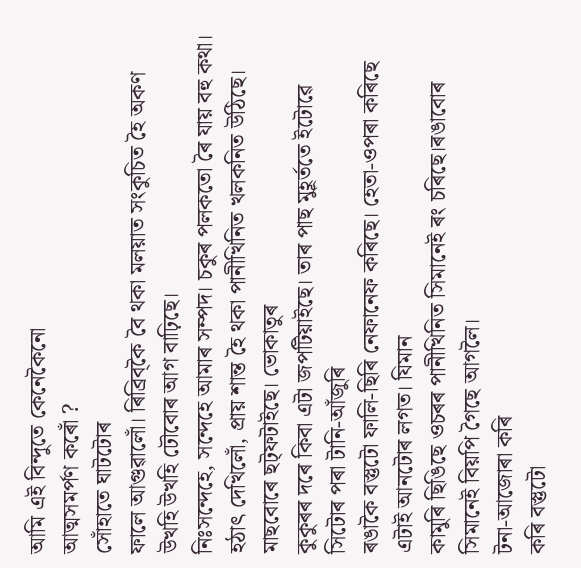আমি এই বিন্দুতে কেনেকৈনো
আত্মসমৰ্পণ কৰোঁ ?
সোঁহাতে ঘাটটোৰ
ফালে আগুৱালোঁ। ৰিব্ৰিব্কৈ বৈ থকা মলয়াত সংকুচিত হৈ অকণ উখহি উখহি ঢৌবোৰ আগ বাঢ়িছে।
নিঃসন্দেহে, সন্দেহে আমাৰ সম্পদ। চকুৰ পলকতো ৰৈ যায় বহু কথা। হঠাৎ দেখিলোঁ, প্ৰায় শান্ত হৈ থকা পানীখিনিত খলকনিত উঠিছে। মাছবোৰে ছট্ফটাইছে। ভোকাতুৰ
কুকুৰৰ দৰে কিবা এটা জপটিয়াইছে। তাৰ পাছ মুহূৰ্ততে ইটোৱে সিটোৰ পৰা টানি-আঁজুৰি
ৰঙাকৈ বস্তুটো ফালি-ছিৰি নেফানেফ কৰিছে। হেতা-ওপৰা কৰিছে এটাই আনটোৰ লগত। যিমান
কামুৰি ছিঙিছে ওচৰৰ পানীখিনিত সিমানেই ৰং চৰিছে।ৰঙাবোৰ সিমানেই বিয়পি গৈছে আগলৈ।
টনা-আজোৰা কৰি
কৰি বস্তুটো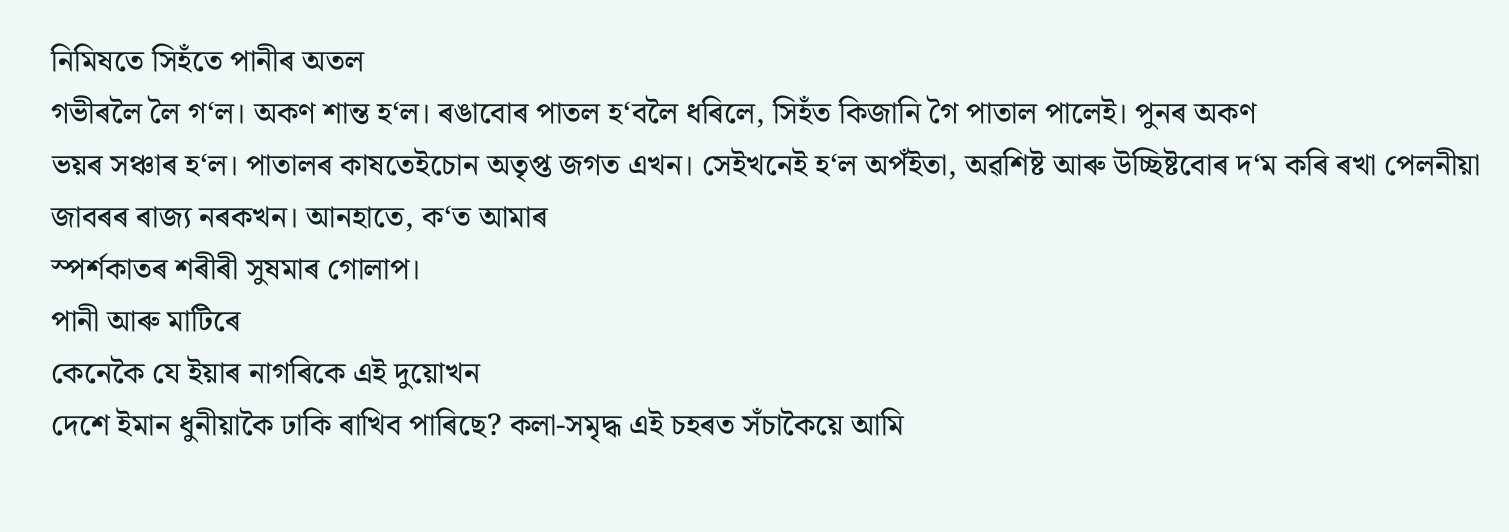নিমিষতে সিহঁতে পানীৰ অতল
গভীৰলৈ লৈ গ‘ল। অকণ শান্ত হ‘ল। ৰঙাবোৰ পাতল হ‘বলৈ ধৰিলে, সিহঁত কিজানি গৈ পাতাল পালেই। পুনৰ অকণ
ভয়ৰ সঞ্চাৰ হ‘ল। পাতালৰ কাষতেইচোন অতৃপ্ত জগত এখন। সেইখনেই হ‘ল অপঁইতা, অৱশিষ্ট আৰু উচ্ছিষ্টবোৰ দ‘ম কৰি ৰখা পেলনীয়া
জাবৰৰ ৰাজ্য নৰকখন। আনহাতে, ক‘ত আমাৰ
স্পৰ্শকাতৰ শৰীৰী সুষমাৰ গোলাপ।
পানী আৰু মাটিৰে
কেনেকৈ যে ইয়াৰ নাগৰিকে এই দুয়োখন
দেশে ইমান ধুনীয়াকৈ ঢাকি ৰাখিব পাৰিছে? কলা-সমৃদ্ধ এই চহৰত সঁচাকৈয়ে আমি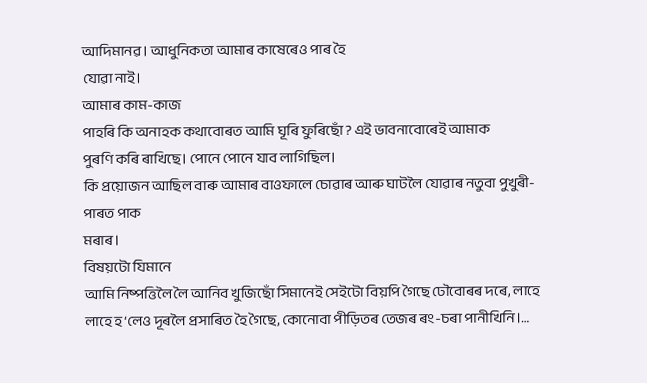আদিমানৱ। আধুনিকতা আমাৰ কাষেৰেও পাৰ হৈ
যোৱা নাই।
আমাৰ কাম-কাজ
পাহৰি কি অনাহক কথাবোৰত আমি ঘূৰি ফুৰিছোঁ ? এই ভাবনাবোৰেই আমাক
পুৰণি কৰি ৰাখিছে। পোনে পোনে যাব লাগিছিল।
কি প্ৰয়োজন আছিল বাৰু আমাৰ বাওফালে চোৱাৰ আৰু ঘাটলৈ যোৱাৰ নতুবা পুখুৰী-পাৰত পাক
মৰাৰ।
বিষয়টো যিমানে
আমি নিষ্পত্তিলৈ লৈ আনিব খুজিছোঁ সিমানেই সেইটো বিয়পি গৈছে ঢৌবোৰৰ দৰে, লাহে লাহে হ‘লেও দূৰলৈ প্ৰসাৰিত হৈ গৈছে, কোনোবা পীড়িতৰ তেজৰ ৰং-চৰা পানীখিনি।…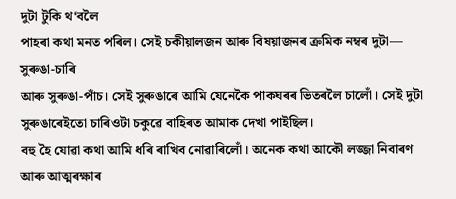দুটা টুকি থ‘বলৈ
পাহৰা কথা মনত পৰিল। সেই চকীয়ালজন আৰু বিষয়াজনৰ ক্ৰমিক নম্বৰ দুটা― সুৰুঙা-চাৰি
আৰু সুৰুঙা-পাঁচ। সেই সুৰুঙাৰে আমি যেনেকৈ পাকঘৰৰ ভিতৰলৈ চালোঁ। সেই দুটা
সুৰুঙাৰেইতো চাৰিওটা চকুৱে বাহিৰত আমাক দেখা পাইছিল।
বহু হৈ যোৱা কথা আমি ধৰি ৰাখিব নোৱাৰিলোঁ। অনেক কথা আকৌ লজ্জা নিবাৰণ আৰু আত্মৰক্ষাৰ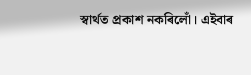স্বাৰ্থত প্ৰকাশ নকৰিলোঁ। এইবাৰ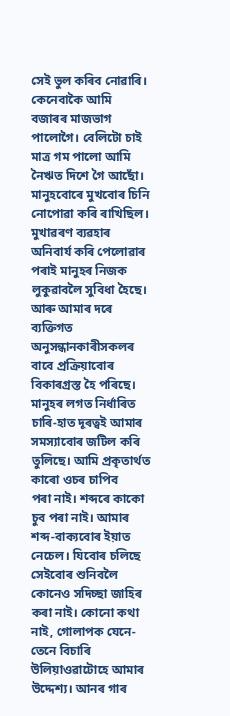সেই ভুল কৰিব নোৱাৰি।
কেনেবাকৈ আমি
বজাৰৰ মাজভাগ পালোগৈ। বেলিটো চাই মাত্ৰ গম পালো আমি নৈঋত দিশে গৈ আছোঁ।
মানুহবোৰে মুখবোৰ চিনি নোপোৱা কৰি ৰাখিছিল। মুখাৱৰণ ব্যৱহাৰ অনিবাৰ্য কৰি পেলোৱাৰ
পৰাই মানুহৰ নিজক লুকুৱাবলৈ সুবিধা হৈছে। আৰু আমাৰ দৰে ব্যক্তিগত
অনুসন্ধানকাৰীসকলৰ বাবে প্ৰক্ৰিয়াবোৰ বিকাৰগ্ৰস্ত হৈ পৰিছে। মানুহৰ লগত নিৰ্ধাৰিত
চাৰি-হাত দূৰত্বই আমাৰ সমস্যাবোৰ জটিল কৰি তুলিছে। আমি প্ৰকৃতাৰ্থত কাৰো ওচৰ চাপিব
পৰা নাই। শব্দৰে কাকো চুব পৰা নাই। আমাৰ শব্দ-বাক্যবোৰ ইয়াত নেচেল। যিবোৰ চলিছে
সেইবোৰ শুনিবলৈ কোনেও সদিচ্ছা জাহিৰ কৰা নাই। কোনো কথা নাই, গোলাপক যেনে-তেনে বিচাৰি উলিয়াওৱাটোহে আমাৰ উদ্দেশ্য। আনৰ গাৰ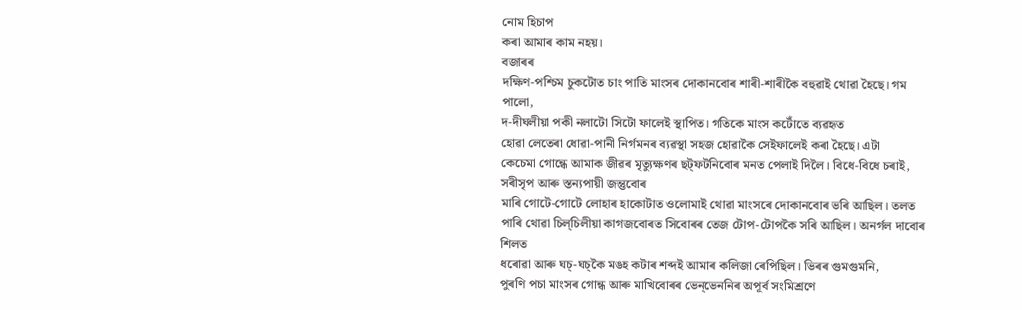নোম হিচাপ
কৰা আমাৰ কাম নহয়।
বজাৰৰ
দক্ষিণ-পশ্চিম চুকটোত চাং পাতি মাংসৰ দোকানবোৰ শাৰী-শাৰীকৈ বহুৱাই থোৱা হৈছে। গম
পালো,
দ-দীঘলীয়া পকী নলাটো সিটো ফালেই স্থাপিত। গতিকে মাংস কটোঁতে ব্যৱহৃত
হোৱা লেতেৰা ধোৱা-পানী নিৰ্গমনৰ ব্যৱস্থা সহজ হোৱাকৈ সেইফালেই কৰা হৈছে। এটা
কেচেমা গোন্ধে আমাক জীৱৰ মৃত্যুক্ষণৰ ছট্ফটনিবোৰ মনত পেলাই দিলৈ। বিধে-বিধে চৰাই,
সৰীসৃপ আৰু স্তন্যপায়ী জন্তুবোৰ
মাৰি গোটে-গোটে লোহাৰ হাকোটাত ওলোমাই থোৱা মাংসৰে দোকানবোৰ ভৰি আছিল। তলত
পাৰি থোৱা চিল্চিলীয়া কাগজবোৰত সিবোৰৰ তেজ টোপ-টোপকৈ সৰি আছিল। অনৰ্গল দাবোৰ শিলত
ধৰোৱা আৰু ঘচ্-ঘচ্কৈ মঙহ কটাৰ শব্দই আমাৰ কলিজা ৰেপিছিল। ভিৰৰ গুমগুমনি,
পুৰণি পচা মাংসৰ গোন্ধ আৰু মাখিবোৰৰ ভেন্ভেননিৰ অপূৰ্ব সংমিশ্ৰণে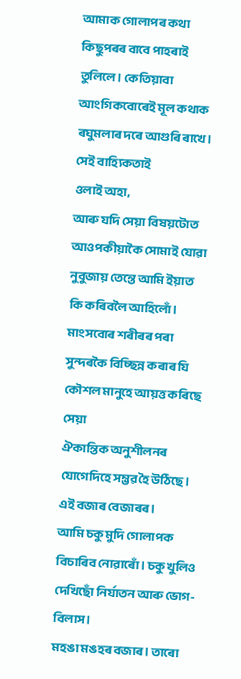আমাক গোলাপৰ কথা কিছুপৰৰ বাবে পাহৰাই তুলিলে। কেতিয়াবা আংগিকবোৰেই মূল কথাক
ৰঘুমলাৰ দৰে আগুৰি ৰাখে।
সেই বাহ্যিকতাই
ওলাই অহা,
আৰু যদি সেয়া বিষয়টোত আওপকীয়াকৈ সোমাই যোৱা নুবুজায় তেন্তে আমি ইয়াত
কি কৰিবলৈ আহিলোঁ।
মাংসবোৰ শৰীৰৰ পৰা সুন্দৰকৈ বিচ্ছিন্ন কৰাৰ যি কৌশল মানুহে আয়ত্ত কৰিছে সেয়া
ঐকান্তিক অনুশীলনৰ যোগেদিহে সম্ভৱ হৈ উঠিছে।
এই বজাৰ বেজাৰৰ।
আমি চকু মুদি গোলাপক বিচাৰিব নোৱাৰোঁ। চকু খুলিও দেখিছোঁ নিৰ্যাতন আৰু ভোগ-বিলাস।
মহঙা মঙহৰ বজাৰ। তাৰো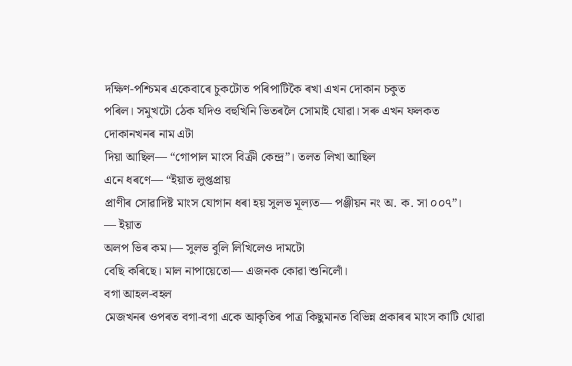দক্ষিণ-পশ্চিমৰ একেবাৰে চুকটোত পৰিপাটিকৈ ৰখা এখন দোকান চকুত
পৰিল। সমুখটো ঠেক যদিও বহুখিনি ভিতৰলৈ সোমাই যোৱা। সৰু এখন ফলকত দোকানখনৰ নাম এটা
দিয়া আছিল― “গোপাল মাংস বিক্ৰী কেন্দ্ৰ”। তলত লিখা আছিল
এনে ধৰণে― “ইয়াত লুপ্তপ্ৰায়
প্ৰাণীৰ সোৱাদিষ্ট মাংস যোগান ধৰা হয় সুলভ মূল্যত― পঞ্জীয়ন নং অ. ক. সা ০০৭”।
― ইয়াত
অলপ ভিৰ কম।― সুলভ বুলি লিখিলেও দামটো
বেছি কৰিছে। মাল নাপায়েতো― এজনক কোৱা শুনিলোঁ।
বগা আহল-বহল
মেজখনৰ ওপৰত বগা-বগা একে আকৃতিৰ পাত্ৰ কিছুমানত বিভিন্ন প্ৰকাৰৰ মাংস কাটি থোৱা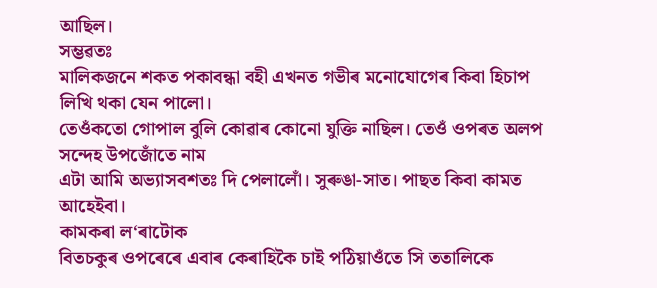আছিল।
সম্ভৱতঃ
মালিকজনে শকত পকাবন্ধা বহী এখনত গভীৰ মনোযোগেৰ কিবা হিচাপ লিখি থকা যেন পালো।
তেওঁকতো গোপাল বুলি কোৱাৰ কোনো যুক্তি নাছিল। তেওঁ ওপৰত অলপ সন্দেহ উপজোঁতে নাম
এটা আমি অভ্যাসবশতঃ দি পেলালোঁ। সুৰুঙা-সাত। পাছত কিবা কামত আহেইবা।
কামকৰা ল‘ৰাটোক
বিতচকুৰ ওপৰেৰে এবাৰ কেৰাহিকৈ চাই পঠিয়াওঁতে সি ততালিকে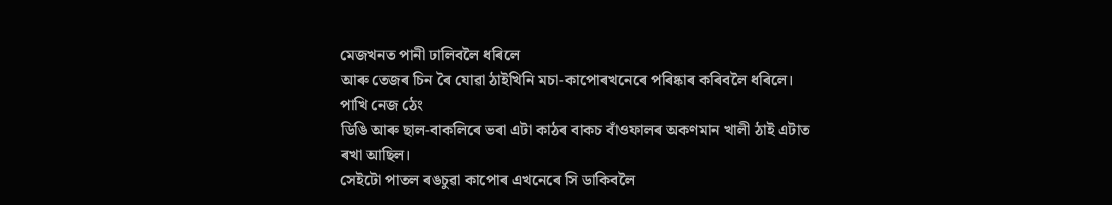মেজখনত পানী ঢালিবলৈ ধৰিলে
আৰু তেজৰ চিন ৰৈ যোৱা ঠাইখিনি মচা-কাপোৰখনেৰে পৰিষ্কাৰ কৰিবলৈ ধৰিলে।
পাখি নেজ ঠেং
ডিঙি আৰু ছাল-বাকলিৰে ভৰা এটা কাঠৰ বাকচ বাঁওফালৰ অকণমান খালী ঠাই এটাত ৰখা আছিল।
সেইটো পাতল ৰঙচুৱা কাপোৰ এখনেৰে সি ডাকিবলৈ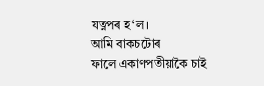যত্নপৰ হ‘ল।
আমি বাকচটোৰ
ফালে একাণপতীয়াকৈ চাই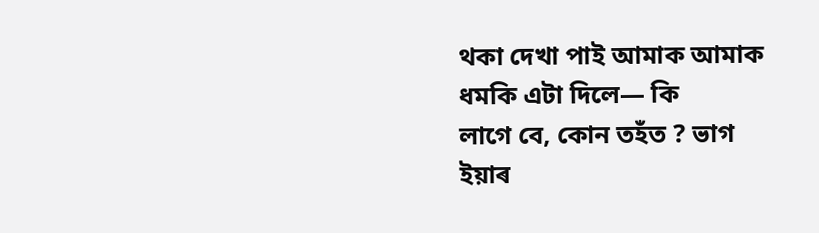থকা দেখা পাই আমাক আমাক ধমকি এটা দিলে― কি
লাগে বে, কোন তহঁত ? ভাগ ইয়াৰ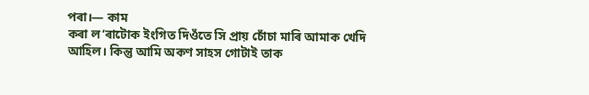পৰা।― কাম
কৰা ল‘ৰাটোক ইংগিত দিওঁতে সি প্ৰায় চোঁচা মাৰি আমাক খেদি
আহিল। কিন্তু আমি অকণ সাহস গোটাই তাক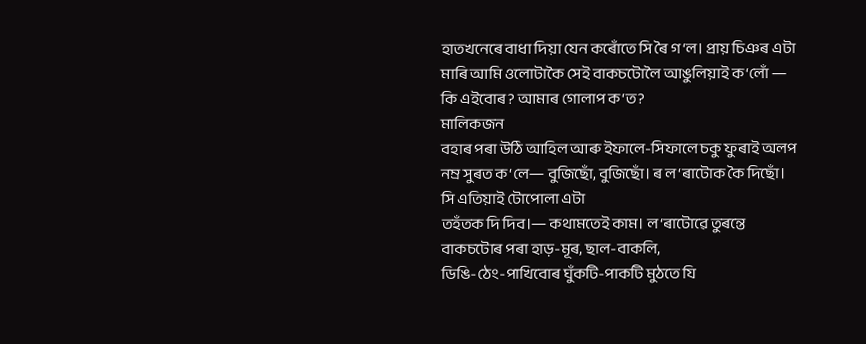হাতখনেৰে বাধা দিয়া যেন কৰোঁতে সি ৰৈ গ‘ল। প্ৰায় চিঞৰ এটা মাৰি আমি ওলোটাকৈ সেই বাকচটোলৈ আঙুলিয়াই ক‘লোঁ ― কি এইবোৰ? আমাৰ গোলাপ ক‘ত?
মালিকজন
বহাৰ পৰা উঠি আহিল আৰু ইফালে-সিফালে চকু ফুৰাই অলপ নম্ৰ সুৰত ক‘লে― বুজিছোঁ, বুজিছোঁ। ৰ ল‘ৰাটোক কৈ দিছোঁ। সি এতিয়াই টোপোলা এটা
তহঁতক দি দিব।― কথামতেই কাম। ল‘ৰাটোৱে তুৰন্তে বাকচটোৰ পৰা হাড়-মূৰ, ছাল-বাকলি,
ডিঙি-ঠেং-পাখিবোৰ ঘুঁকটি-পাকটি মুঠতে যি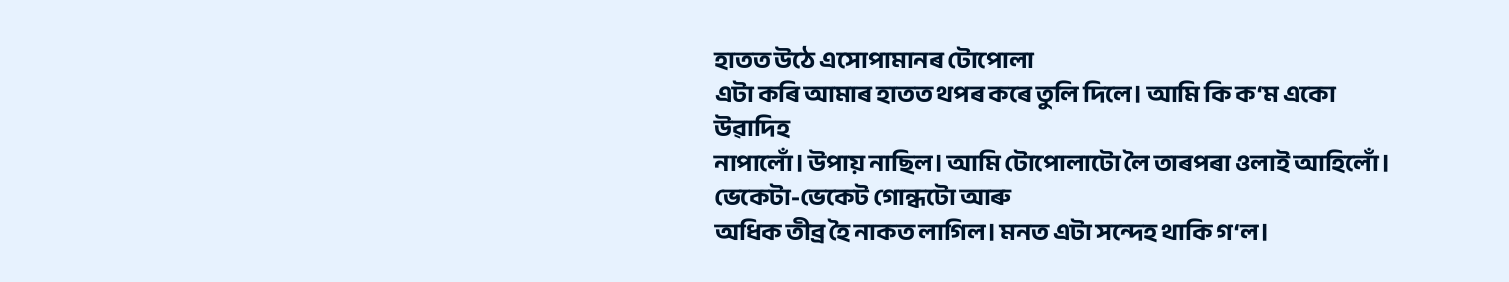হাতত উঠে এসোপামানৰ টোপোলা
এটা কৰি আমাৰ হাতত থপৰ কৰে তুলি দিলে। আমি কি ক‘ম একো উৱাদিহ
নাপালোঁ। উপায় নাছিল। আমি টোপোলাটো লৈ তাৰপৰা ওলাই আহিলোঁ। ভেকেটা-ভেকেট গোন্ধটো আৰু
অধিক তীব্ৰ হৈ নাকত লাগিল। মনত এটা সন্দেহ থাকি গ‘ল।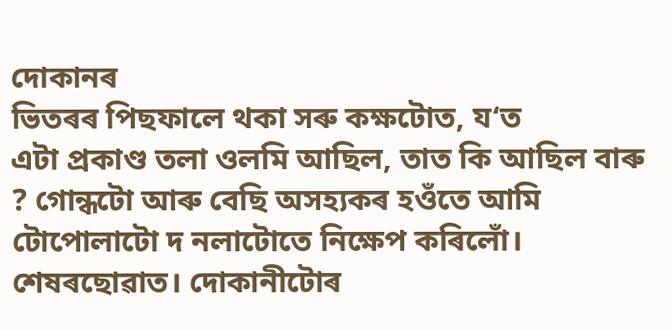দোকানৰ
ভিতৰৰ পিছফালে থকা সৰু কক্ষটোত, য‘ত
এটা প্ৰকাণ্ড তলা ওলমি আছিল, তাত কি আছিল বাৰু ? গোন্ধটো আৰু বেছি অসহ্যকৰ হওঁতে আমি টোপোলাটো দ নলাটোতে নিক্ষেপ কৰিলোঁ।
শেষৰছোৱাত। দোকানীটোৰ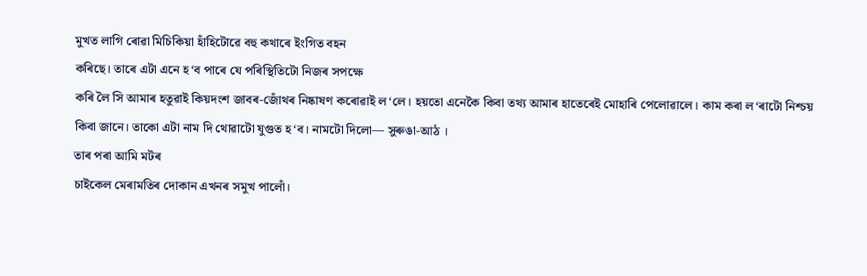মুখত লাগি ৰোৱা মিচিকিয়া হাঁহিটোৱে বহু কথাৰে ইংগিত বহন
কৰিছে। তাৰে এটা এনে হ‘ব পাৰে যে পৰিস্থিতিটো নিজৰ সপক্ষে
কৰি লৈ সি আমাৰ হতুৱাই কিয়দংশ জাবৰ-জোঁথৰ নিষ্কাষণ কৰোৱাই ল‘লে। হয়তো এনেকৈ কিবা তথ্য আমাৰ হাতেৰেই মোহাৰি পেলোৱালে। কাম কৰা ল‘ৰাটো নিশ্চয় কিবা জানে। তাকো এটা নাম দি থোৱাটো যুগুত হ‘ব। নামটো দিলো― সুৰুঙা-আঠ ।
তাৰ পৰা আমি মটৰ
চাইকেল মেৰামতিৰ দোকান এখনৰ সমুখ পালোঁ।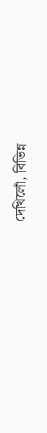দেখিলোঁ, বিভিন্ন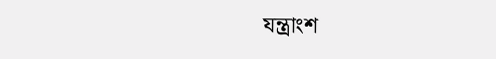যন্ত্ৰাংশ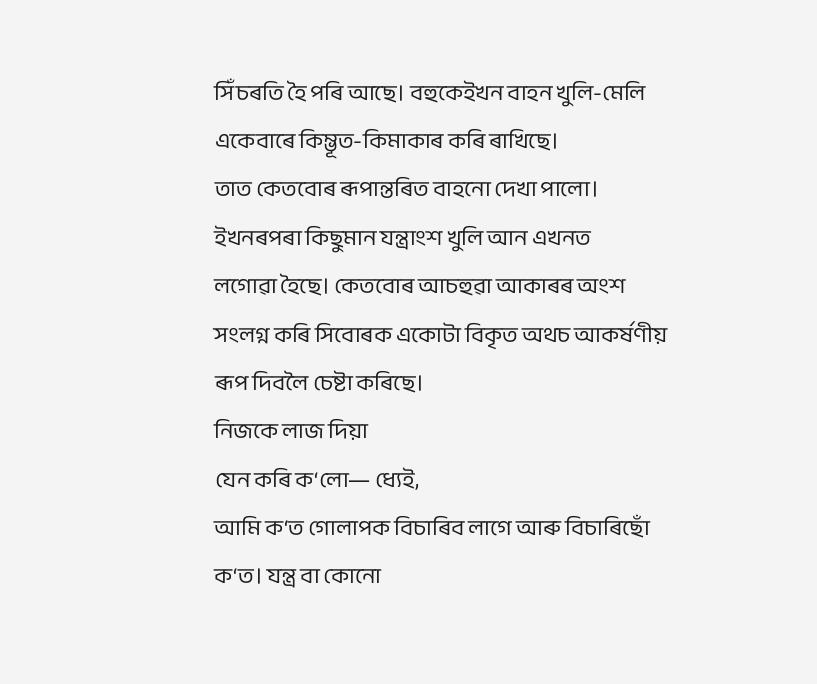সিঁচৰতি হৈ পৰি আছে। বহুকেইখন বাহন খুলি-মেলি একেবাৰে কিম্ভূত-কিমাকাৰ কৰি ৰাখিছে।
তাত কেতবোৰ ৰূপান্তৰিত বাহনো দেখা পালো। ইখনৰপৰা কিছুমান যন্ত্ৰাংশ খুলি আন এখনত
লগোৱা হৈছে। কেতবোৰ আচহুৱা আকাৰৰ অংশ সংলগ্ন কৰি সিবোৰক একোটা বিকৃত অথচ আকৰ্ষণীয়
ৰূপ দিবলৈ চেষ্টা কৰিছে।
নিজকে লাজ দিয়া
যেন কৰি ক‘লো― ধ্যেই,
আমি ক‘ত গোলাপক বিচাৰিব লাগে আৰু বিচাৰিছোঁ ক‘ত। যন্ত্ৰ বা কোনো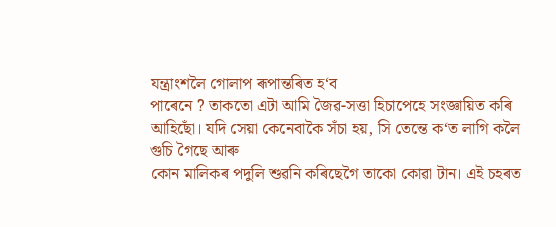যন্ত্ৰাংশলৈ গোলাপ ৰূপান্তৰিত হ‘ব
পাৰেনে ? তাকতো এটা আমি জৈৱ-সত্তা হিচাপেহে সংজ্ঞায়িত কৰি
আহিছোঁ। যদি সেয়া কেনেবাকৈ সঁচা হয়, সি তেন্তে ক‘ত লাগি কলৈ গুচি গৈছে আৰু
কোন মালিকৰ পদুলি শুৱনি কৰিছেগৈ তাকো কোৱা টান। এই চহৰত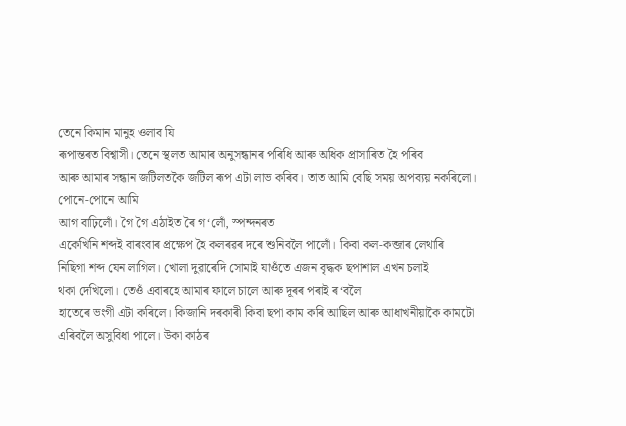তেনে কিমান মানুহ ওলাব যি
ৰূপান্তৰত বিশ্বাসী। তেনে স্থলত আমাৰ অনুসন্ধানৰ পৰিধি আৰু অধিক প্ৰাসাৰিত হৈ পৰিব
আৰু আমাৰ সন্ধান জটিলতকৈ জটিল ৰূপ এটা লাভ কৰিব। তাত আমি বেছি সময় অপব্যয় নকৰিলো।
পোনে-পোনে আমি
আগ বাঢ়িলোঁ। গৈ গৈ এঠাইত ৰৈ গ‘লোঁ, স্পন্দনৰত
একেখিনি শব্দই বাৰংবাৰ প্ৰক্ষেপ হৈ কলৰৱৰ দৰে শুনিবলৈ পালোঁ। কিবা কল-কব্জাৰ লেথাৰি
নিছিগা শব্দ যেন লাগিল। খোলা দুৱাৰেদি সোমাই যাওঁতে এজন বৃদ্ধক ছপাশাল এখন চলাই
থকা দেখিলো। তেওঁ এবাৰহে আমাৰ ফালে চালে আৰু দূৰৰ পৰাই ৰ‘বলৈ
হাতেৰে ভংগী এটা কৰিলে। কিজানি দৰকাৰী কিবা ছপা কাম কৰি আছিল আৰু আধাখনীয়াকৈ কামটো
এৰিবলৈ অসুবিধা পালে। উকা কাঠৰ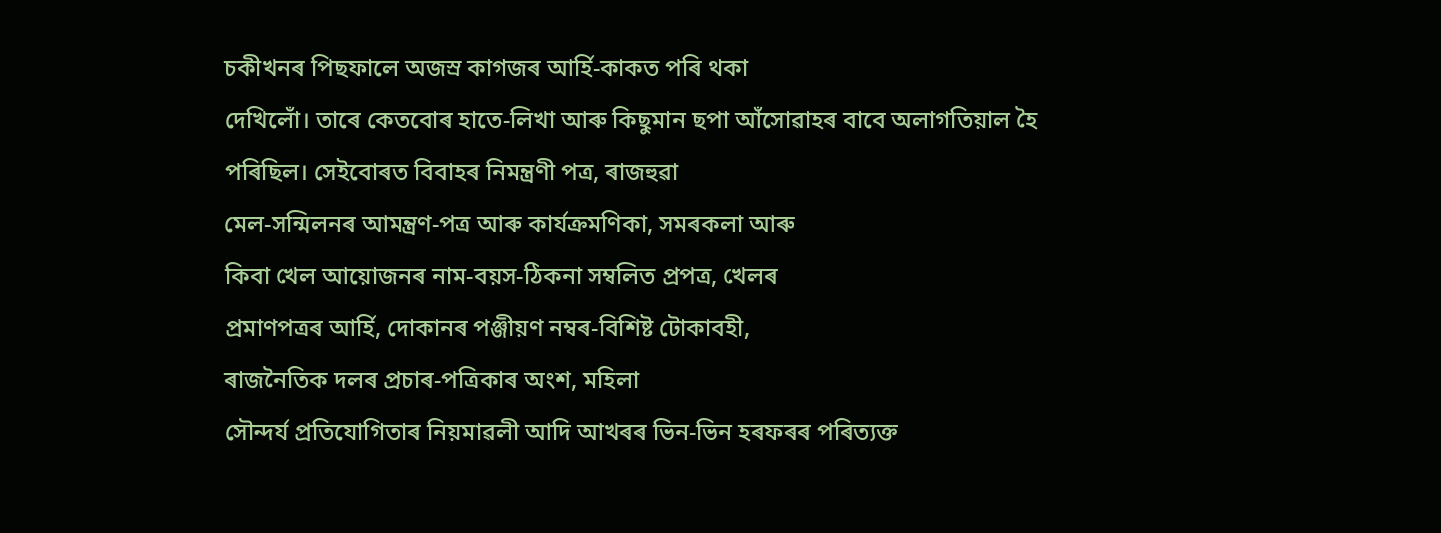চকীখনৰ পিছফালে অজস্ৰ কাগজৰ আৰ্হি-কাকত পৰি থকা
দেখিলোঁ। তাৰে কেতবোৰ হাতে-লিখা আৰু কিছুমান ছপা আঁসোৱাহৰ বাবে অলাগতিয়াল হৈ
পৰিছিল। সেইবোৰত বিবাহৰ নিমন্ত্ৰণী পত্ৰ, ৰাজহুৱা
মেল-সন্মিলনৰ আমন্ত্ৰণ-পত্ৰ আৰু কাৰ্যক্ৰমণিকা, সমৰকলা আৰু
কিবা খেল আয়োজনৰ নাম-বয়স-ঠিকনা সম্বলিত প্ৰপত্ৰ, খেলৰ
প্ৰমাণপত্ৰৰ আৰ্হি, দোকানৰ পঞ্জীয়ণ নম্বৰ-বিশিষ্ট টোকাবহী,
ৰাজনৈতিক দলৰ প্ৰচাৰ-পত্ৰিকাৰ অংশ, মহিলা
সৌন্দৰ্য প্ৰতিযোগিতাৰ নিয়মাৱলী আদি আখৰৰ ভিন-ভিন হৰফৰৰ পৰিত্যক্ত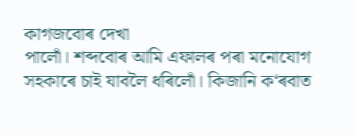কাগজবোৰ দেখা
পালোঁ। শব্দবোৰ আমি এফালৰ পৰা মনোযোগ সহকাৰে চাই যাবলৈ ধৰিলোঁ। কিজানি ক‘ৰবাত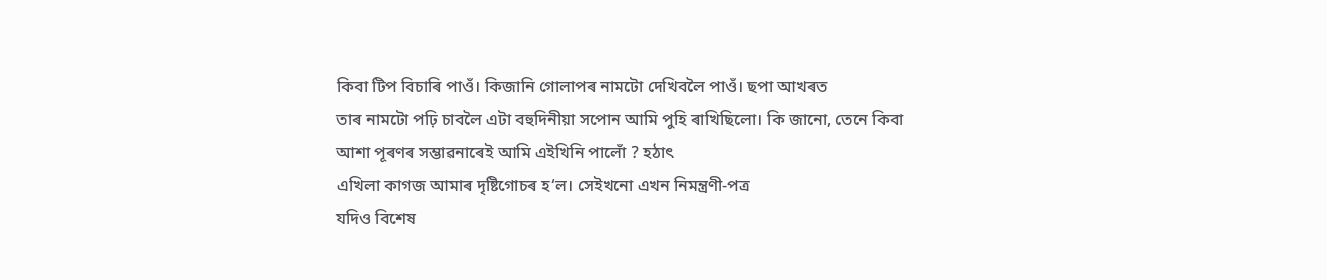কিবা টিপ বিচাৰি পাওঁ। কিজানি গোলাপৰ নামটো দেখিবলৈ পাওঁ। ছপা আখৰত
তাৰ নামটো পঢ়ি চাবলৈ এটা বহুদিনীয়া সপোন আমি পুহি ৰাখিছিলো। কি জানো, তেনে কিবা আশা পূৰণৰ সম্ভাৱনাৰেই আমি এইখিনি পালোঁ ? হঠাৎ
এখিলা কাগজ আমাৰ দৃষ্টিগোচৰ হ‘ল। সেইখনো এখন নিমন্ত্ৰণী-পত্ৰ
যদিও বিশেষ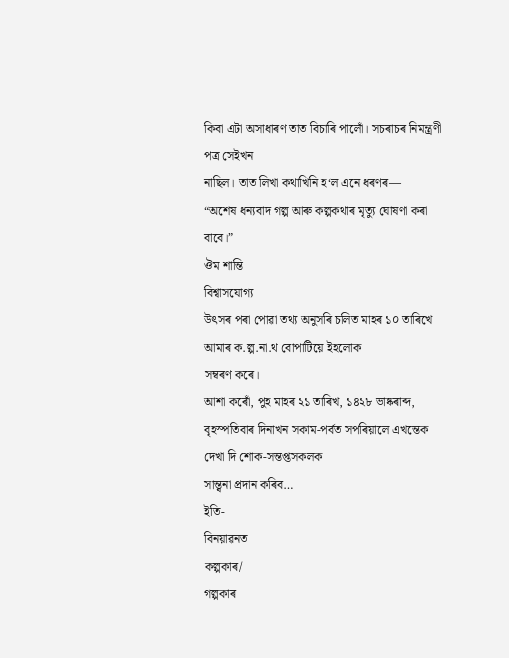কিবা এটা অসাধাৰণ তাত বিচাৰি পালোঁ। সচৰাচৰ নিমন্ত্ৰণী পত্ৰ সেইখন
নাছিল। তাত লিখা কথাখিনি হ‘ল এনে ধৰণৰ―
“অশেষ ধন্যবাদ গল্প আৰু কল্পকথাৰ মৃত্যু ঘোষণা কৰা বাবে।”
ঔম শান্তি
বিশ্বাসযোগ্য
উৎসৰ পৰা পোৱা তথ্য অনুসৰি চলিত মাহৰ ১০ তাৰিখে আমাৰ ক.ল্প.না.থ বোপাটিয়ে ইহলোক
সম্বৰণ কৰে।
আশা কৰোঁ, পুহ মাহৰ ২১ তাৰিখ, ১৪২৮ ভাষ্কৰাব্দ, বৃহস্পতিবাৰ দিনাখন সকাম-পৰ্বত সপৰিয়ালে এখন্তেক দেখা দি শোক-সন্তপ্তসকলক
সান্ত্বনা প্ৰদান কৰিব…
ইতি-
বিনয়াৱনত
কল্পকাৰ/
গল্পকাৰ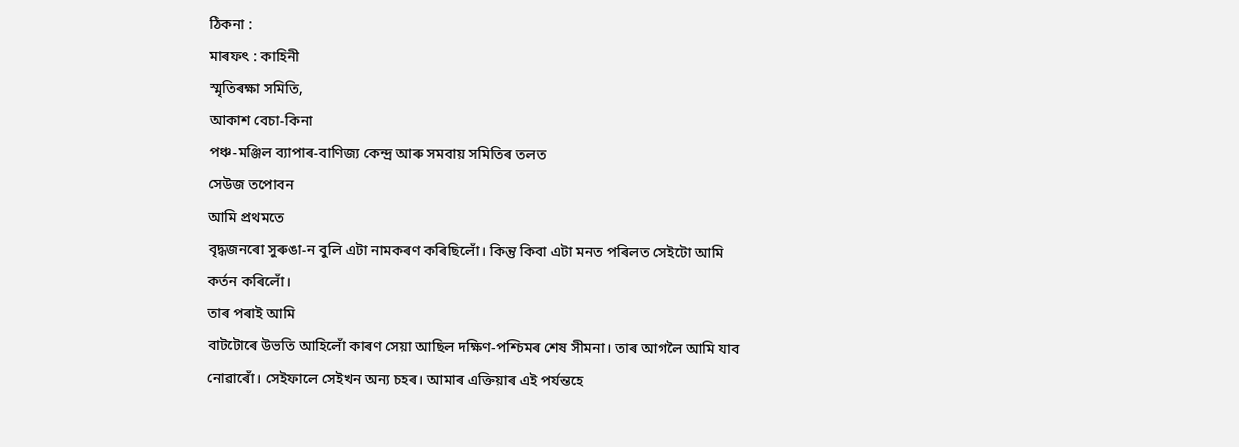ঠিকনা :
মাৰফৎ : কাহিনী
স্মৃতিৰক্ষা সমিতি,
আকাশ বেচা-কিনা
পঞ্চ-মঞ্জিল ব্যাপাৰ-বাণিজ্য কেন্দ্ৰ আৰু সমবায় সমিতিৰ তলত
সেউজ তপোবন
আমি প্ৰথমতে
বৃদ্ধজনৰো সুৰুঙা-ন বুলি এটা নামকৰণ কৰিছিলোঁ। কিন্তু কিবা এটা মনত পৰিলত সেইটো আমি
কৰ্তন কৰিলোঁ।
তাৰ পৰাই আমি
বাটটোৰে উভতি আহিলোঁ কাৰণ সেয়া আছিল দক্ষিণ-পশ্চিমৰ শেষ সীমনা। তাৰ আগলৈ আমি যাব
নোৱাৰোঁ। সেইফালে সেইখন অন্য চহৰ। আমাৰ এক্তিয়াৰ এই পৰ্যন্তহে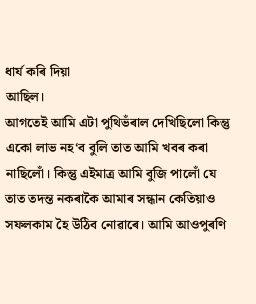ধাৰ্য কৰি দিয়া
আছিল।
আগতেই আমি এটা পুথিভঁৰাল দেখিছিলো কিন্তু একো লাভ নহ‘ব বুলি তাত আমি খবৰ কৰা
নাছিলোঁ। কিন্তু এইমাত্ৰ আমি বুজি পালোঁ যে তাত তদন্ত নকৰাকৈ আমাৰ সন্ধান কেতিয়াও
সফলকাম হৈ উঠিব নোৱাৰে। আমি আওপুৰণি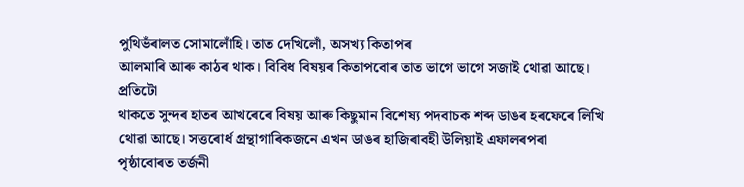পুথিভঁৰালত সোমালোঁহি। তাত দেখিলোঁ, অসখ্য কিতাপৰ
আলমাৰি আৰু কাঠৰ থাক। বিবিধ বিষয়ৰ কিতাপবোৰ তাত ভাগে ভাগে সজাই থোৱা আছে। প্ৰতিটো
থাকতে সুন্দৰ হাতৰ আখৰেৰে বিষয় আৰু কিছুমান বিশেষ্য পদবাচক শব্দ ডাঙৰ হৰফেৰে লিখি
থোৱা আছে। সত্তৰোৰ্ধ গ্ৰন্থাগাৰিকজনে এখন ডাঙৰ হাজিৰাবহী উলিয়াই এফালৰপৰা
পৃষ্ঠাবোৰত তৰ্জনী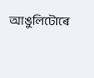আঙুলিটোৰে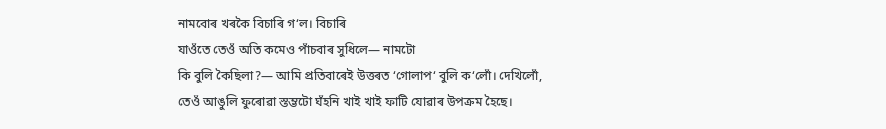নামবোৰ খৰকৈ বিচাৰি গ‘ল। বিচাৰি
যাওঁতে তেওঁ অতি কমেও পাঁচবাৰ সুধিলে― নামটো
কি বুলি কৈছিলা?― আমি প্ৰতিবাৰেই উত্তৰত ‘গোলাপ‘ বুলি ক‘লোঁ। দেখিলোঁ,
তেওঁ আঙুলি ফুৰোৱা স্তম্ভটো ঘঁহনি খাই খাই ফাটি যোৱাৰ উপক্ৰম হৈছে।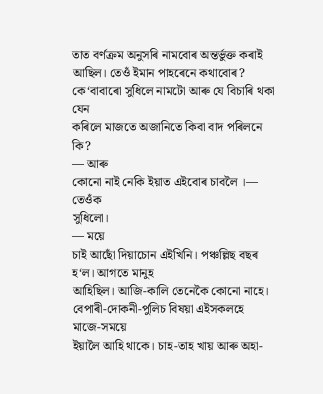তাত বৰ্ণক্ৰম অনুসৰি নামবোৰ অন্তৰ্ভুক্ত কৰাই আছিল। তেওঁ ইমান পাহৰেনে কথাবোৰ?
কে‘বাবাৰো সুধিলে নামটো আৰু যে বিচাৰি থকা যেন
কৰিলে মাজতে অজানিতে কিবা বাদ পৰিলনে কি?
― আৰু
কোনো নাই নেকি ইয়াত এইবোৰ চাবলৈ ।― তেওঁক
সুধিলো।
― ময়ে
চাই আছোঁ দিয়াচোন এইখিনি। পঞ্চল্লিছ বছৰ হ‘ল। আগতে মানুহ
আহিছিল। আজি-কালি তেনেকৈ কোনো নাহে। বেপাৰী-দোকনী-পুলিচ বিষয়া এইসকলহে মাজে-সময়ে
ইয়ালৈ আহি থাকে। চাহ-তাহ খায় আৰু অহা-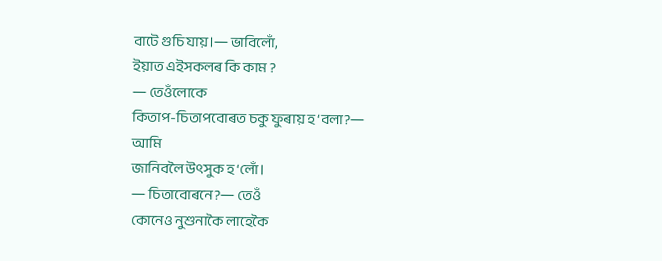বাটে গুচি যায়।― ভাবিলোঁ,
ইয়াত এইসকলৰ কি কাম ?
― তেওঁলোকে
কিতাপ-চিতাপবোৰত চকু ফুৰায় হ‘বলা?― আমি
জানিবলৈ উৎসুক হ‘লোঁ।
― চিতাবোৰনে?― তেওঁ
কোনেও নুশুনাকৈ লাহেকৈ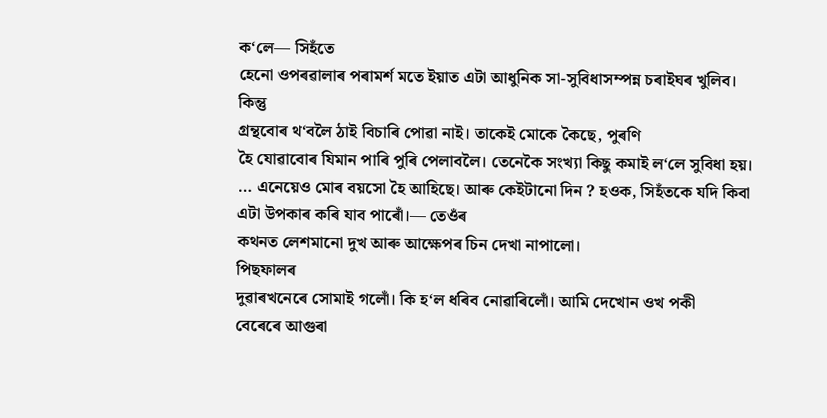ক‘লে― সিহঁতে
হেনো ওপৰৱালাৰ পৰামৰ্শ মতে ইয়াত এটা আধুনিক সা-সুবিধাসম্পন্ন চৰাইঘৰ খুলিব। কিন্তু
গ্ৰন্থবোৰ থ‘বলৈ ঠাই বিচাৰি পোৱা নাই। তাকেই মোকে কৈছে, পুৰণি
হৈ যোৱাবোৰ যিমান পাৰি পুৰি পেলাবলৈ। তেনেকৈ সংখ্যা কিছু কমাই ল‘লে সুবিধা হয়। … এনেয়েও মোৰ বয়সো হৈ আহিছে। আৰু কেইটানো দিন ? হওক, সিহঁতকে যদি কিবা এটা উপকাৰ কৰি যাব পাৰোঁ।― তেওঁৰ
কথনত লেশমানো দুখ আৰু আক্ষেপৰ চিন দেখা নাপালো।
পিছফালৰ
দুৱাৰখনেৰে সোমাই গলোঁ। কি হ‘ল ধৰিব নোৱাৰিলোঁ। আমি দেখোন ওখ পকী
বেৰেৰে আগুৰা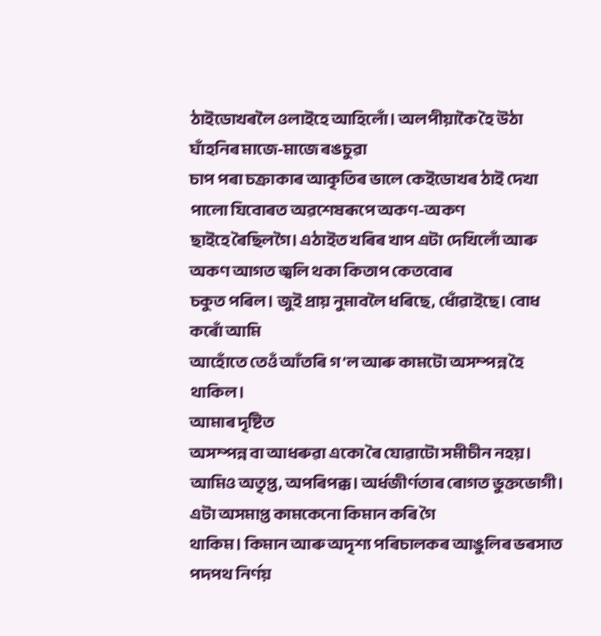ঠাইডোখৰলৈ ওলাইহে আহিলোঁ। অলপীয়াকৈ হৈ উঠা ঘাঁহনিৰ মাজে-মাজে ৰঙচুৱা
চাপ পৰা চক্ৰাকাৰ আকৃতিৰ ভালে কেইডোখৰ ঠাই দেখা পালো যিবোৰত অৱশেষৰূপে অকণ-অকণ
ছাইহে ৰৈছিলগৈ। এঠাইত খৰিৰ খাপ এটা দেখিলোঁ আৰু অকণ আগত জ্বলি থকা কিতাপ কেতবোৰ
চকুত পৰিল। জুই প্ৰায় নুমাবলৈ ধৰিছে, ধোঁৱাইছে। বোধ কৰোঁ আমি
আহোঁতে তেওঁ আঁতৰি গ‘ল আৰু কামটো অসম্পন্ন হৈ থাকিল।
আমাৰ দৃষ্টিত
অসম্পন্ন বা আধৰুৱা একো ৰৈ যোৱাটো সমীচীন নহয়। আমিও অতৃপ্ত, অপৰিপক্ক। অৰ্ধজীৰ্ণতাৰ ৰোগত ভুক্তভোগী। এটা অসমাপ্ত কামকেনো কিমান কৰি গৈ
থাকিম। কিমান আৰু অদৃশ্য পৰিচালকৰ আঙুলিৰ ভৰসাত পদপথ নিৰ্ণয়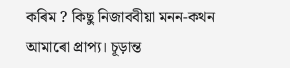কৰিম ? কিছু নিজাববীয়া মনন-কথন আমাৰো প্ৰাপ্য। চূড়ান্ত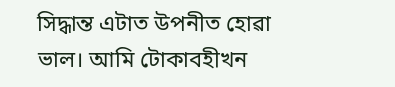সিদ্ধান্ত এটাত উপনীত হোৱা
ভাল। আমি টোকাবহীখন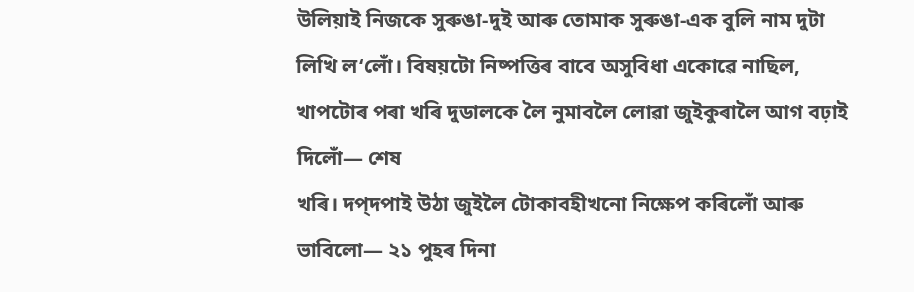উলিয়াই নিজকে সুৰুঙা-দুই আৰু তোমাক সুৰুঙা-এক বুলি নাম দুটা
লিখি ল‘লোঁ। বিষয়টো নিষ্পত্তিৰ বাবে অসুবিধা একোৱে নাছিল,
খাপটোৰ পৰা খৰি দুডালকে লৈ নুমাবলৈ লোৱা জুইকুৰালৈ আগ বঢ়াই দিলোঁ― শেষ
খৰি। দপ্দপাই উঠা জুইলৈ টোকাবহীখনো নিক্ষেপ কৰিলোঁ আৰু ভাবিলো― ২১ পুহৰ দিনা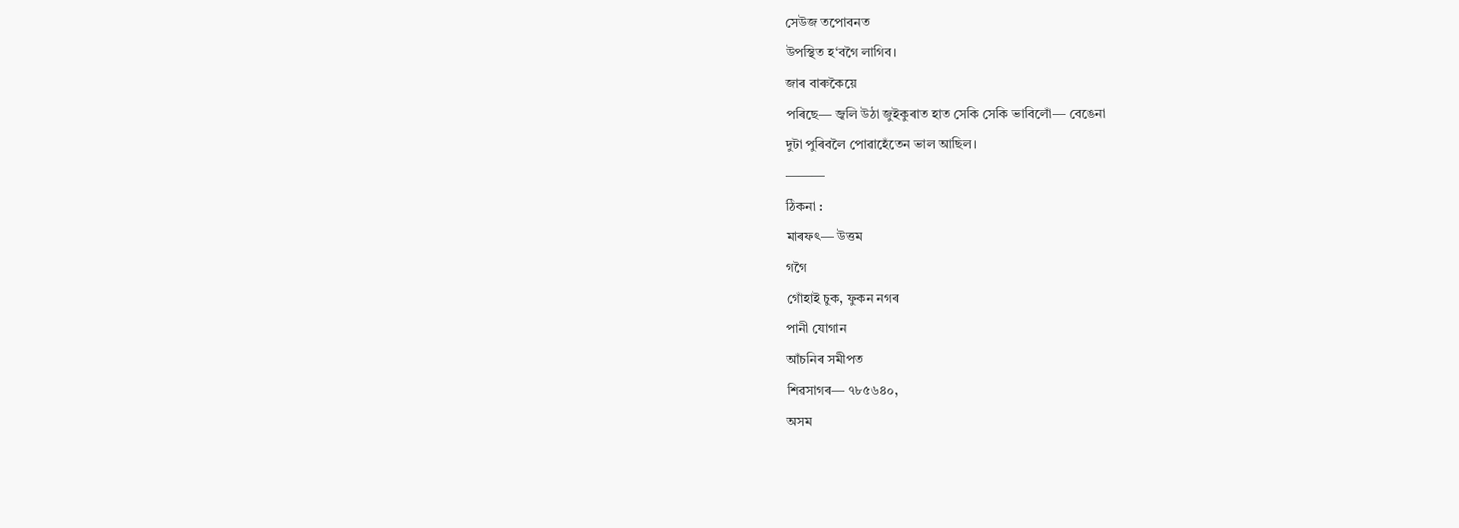সেউজ তপোবনত
উপস্থিত হ‘বগৈ লাগিব।
জাৰ বাৰুকৈয়ে
পৰিছে― জ্বলি উঠা জুইকুৰাত হাত সেকি সেকি ভাবিলোঁ― বেঙেনা
দুটা পুৰিবলৈ পোৱাহেঁতেন ভাল আছিল।
―――
ঠিকনা :
মাৰফৎ― উত্তম
গগৈ
গোঁহাই চুক, ফুকন নগৰ
পানী যোগান
আঁচনিৰ সমীপত
শিৱসাগৰ― ৭৮৫৬৪০,
অসম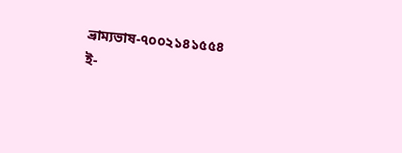ভ্ৰাম্যভাষ-৭০০২১৪১৫৫৪
ই-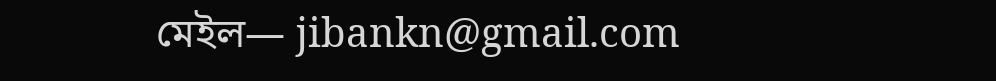মেইল― jibankn@gmail.com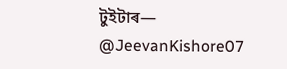টুইটাৰ―
@JeevanKishore07